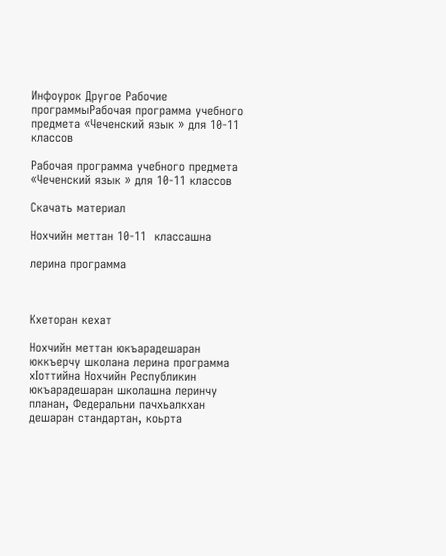Инфоурок Другое Рабочие программыРабочая программа учебного предмета «Чеченский язык » для 10-11 классов

Рабочая программа учебного предмета «Чеченский язык » для 10-11 классов

Скачать материал

Нохчийн меттан 10-11  классашна

лерина программа



Кхеторан кехат

Нохчийн меттан юкъарадешаран юккъерчу школана лерина программа хIоттийна Нохчийн Республикин юкъарадешаран школашна леринчу планан, Федеральни пачхьалкхан дешаран стандартан, коьрта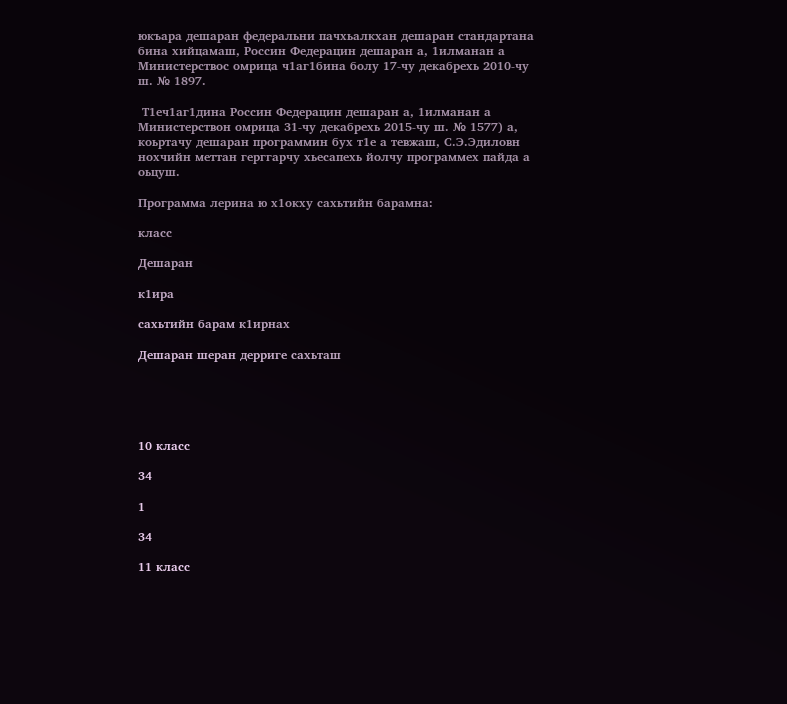юкъара дешаран федеральни пачхьалкхан дешаран стандартана бина хийцамаш, Россин Федерацин дешаран а, 1илманан а Министерствос омрица ч1аг1бина болу 17-чу декабрехь 2010-чу ш. № 1897.

 Т1еч1аг1дина Россин Федерацин дешаран а, 1илманан а Министерствон омрица 31-чу декабрехь 2015-чу ш. № 1577) а, коьртачу дешаран программин бух т1е а тевжаш, С.Э.Эдиловн  нохчийн меттан герггарчу хьесапехь йолчу программех пайда а оьцуш.

Программа лерина ю х1окху сахьтийн барамна:

класс

Дешаран

к1ира

сахьтийн барам к1ирнах

Дешаран шеран дерриге сахьташ





10 класс

34

1

34

11 класс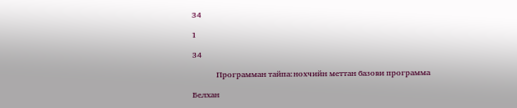34

1

34

            Программан тайпа:нохчийн меттан базови программа

Белхан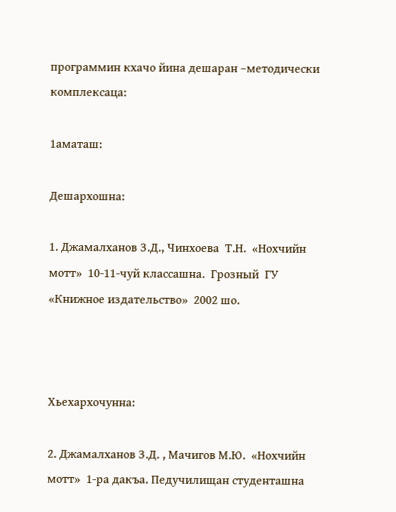программин кхачо йина дешаран –методически комплексаца:

1аматаш:

Дешархошна:

1. Джамалханов З.Д., Чинхоева  Т.Н.  «Нохчийн мотт»  10-11-чуй классашна.  Грозный  ГУ  «Книжное издательство»  2002 шо.



Хьехархочунна:

2. Джамалханов З.Д. , Мачигов М.Ю.  «Нохчийн мотт»  1-ра дакъа. Педучилищан студенташна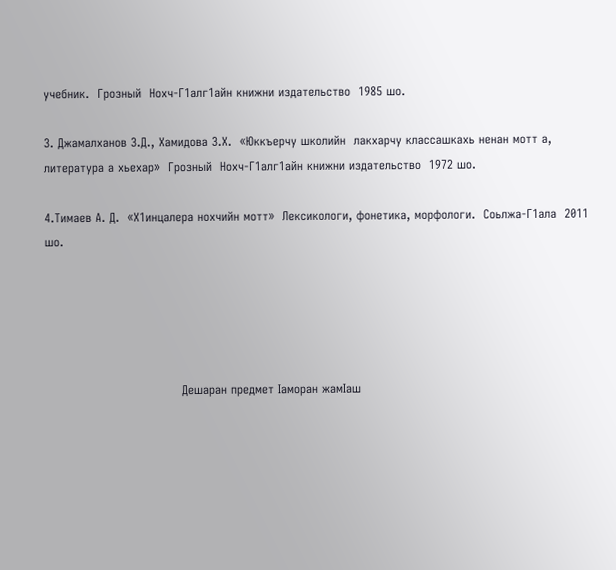учебник.  Грозный  Нохч-Г1алг1айн книжни издательство  1985 шо.

3. Джамалханов З.Д., Хамидова З.Х.  «Юккъерчу школийн  лакхарчу классашкахь ненан мотт а, литература а хьехар»  Грозный  Нохч-Г1алг1айн книжни издательство  1972 шо.

4.Тимаев А. Д.  «Х1инцалера нохчийн мотт»  Лексикологи, фонетика, морфологи.  Соьлжа-Г1ала  2011 шо.





                                  Дешаран предмет Iаморан жамIаш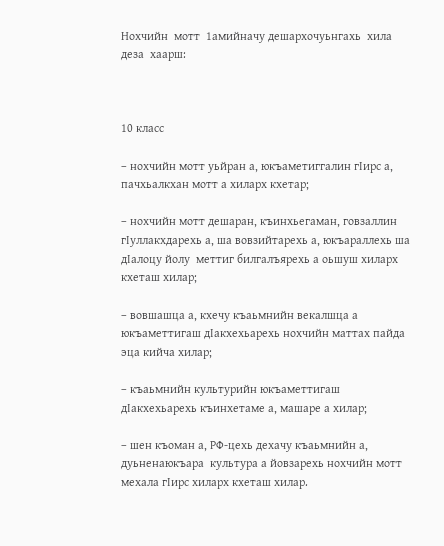Нохчийн  мотт  1амийначу дешархочуьнгахь  хила  деза  хаарш:



10 класс

– нохчийн мотт уьйран а, юкъаметиггалин гIирс а,  пачхьалкхан мотт а хиларх кхетар;

– нохчийн мотт дешаран, къинхьегаман, говзаллин гIуллакхдарехь а, ша вовзийтарехь а, юкъараллехь ша дIалоцу йолу  меттиг билгалъярехь а оьшуш хиларх кхеташ хилар;

– вовшашца а, кхечу къаьмнийн векалшца а юкъаметтигаш дIакхехьарехь нохчийн маттах пайда эца кийча хилар;

– къаьмнийн культурийн юкъаметтигаш дIакхехьарехь къинхетаме а, машаре а хилар;

– шен къоман а, РФ-цехь дехачу къаьмнийн а, дуьненаюкъара  культура а йовзарехь нохчийн мотт мехала гIирс хиларх кхеташ хилар.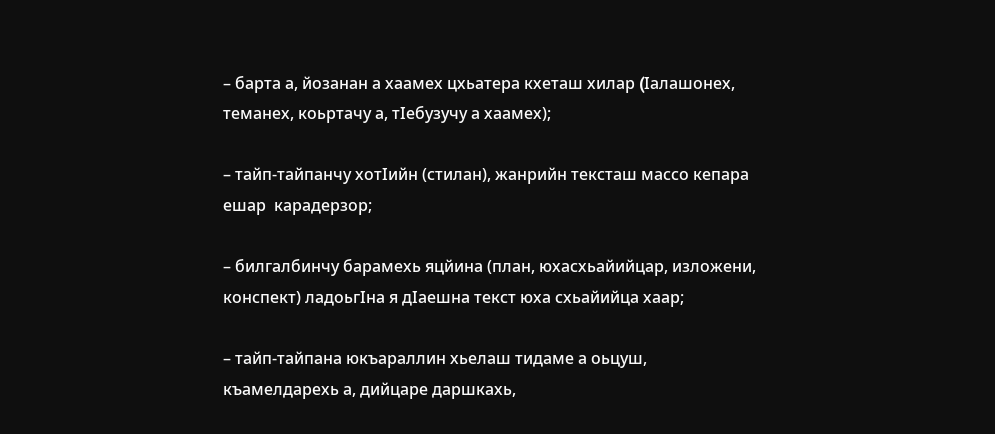– барта а, йозанан а хаамех цхьатера кхеташ хилар (Iалашонех, теманех, коьртачу а, тIебузучу а хаамех);

– тайп-тайпанчу хотIийн (стилан), жанрийн тексташ массо кепара ешар  карадерзор;

– билгалбинчу барамехь яцйина (план, юхасхьайийцар, изложени, конспект) ладоьгIна я дIаешна текст юха схьайийца хаар;

– тайп-тайпана юкъараллин хьелаш тидаме а оьцуш, къамелдарехь а, дийцаре даршкахь,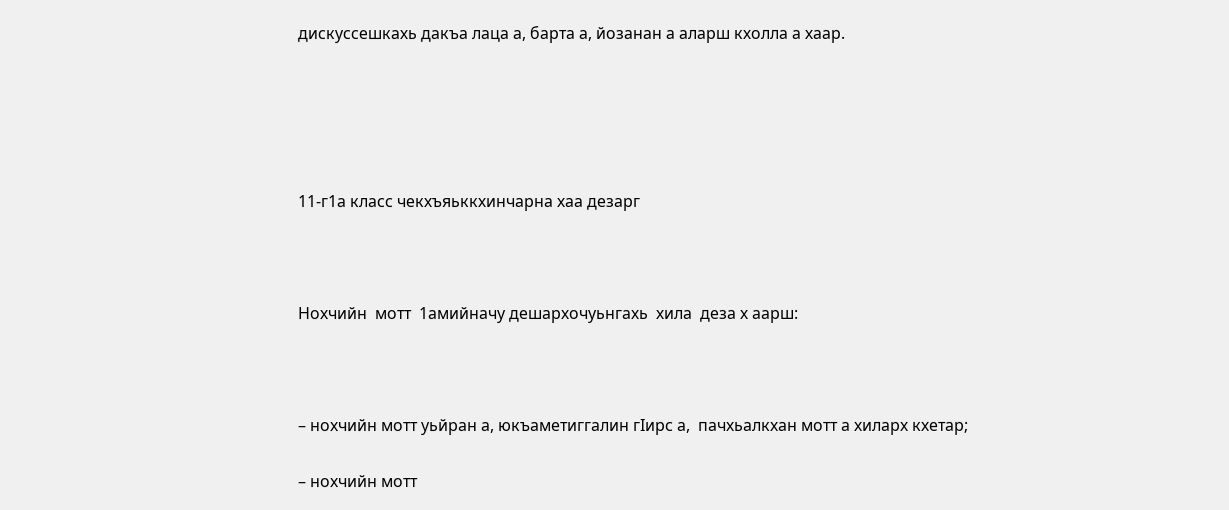дискуссешкахь дакъа лаца а, барта а, йозанан а аларш кхолла а хаар.





11-г1а класс чекхъяьккхинчарна хаа дезарг



Нохчийн  мотт  1амийначу дешархочуьнгахь  хила  деза х аарш:



– нохчийн мотт уьйран а, юкъаметиггалин гIирс а,  пачхьалкхан мотт а хиларх кхетар;

– нохчийн мотт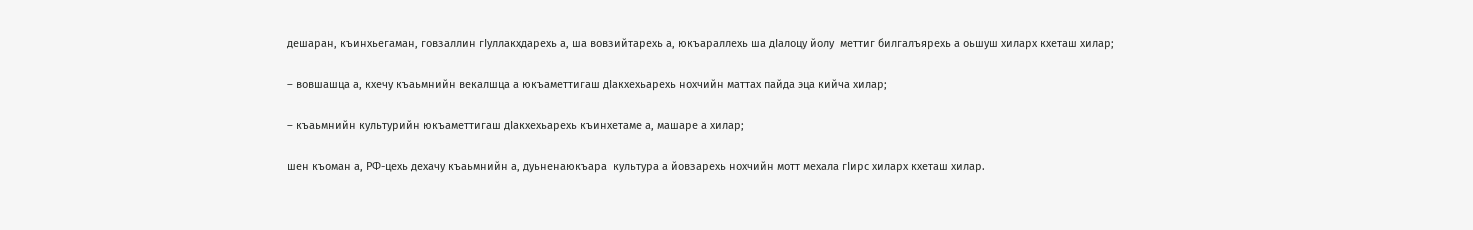дешаран, къинхьегаман, говзаллин гIуллакхдарехь а, ша вовзийтарехь а, юкъараллехь ша дIалоцу йолу  меттиг билгалъярехь а оьшуш хиларх кхеташ хилар;

– вовшашца а, кхечу къаьмнийн векалшца а юкъаметтигаш дIакхехьарехь нохчийн маттах пайда эца кийча хилар;

– къаьмнийн культурийн юкъаметтигаш дIакхехьарехь къинхетаме а, машаре а хилар;

шен къоман а, РФ-цехь дехачу къаьмнийн а, дуьненаюкъара  культура а йовзарехь нохчийн мотт мехала гIирс хиларх кхеташ хилар.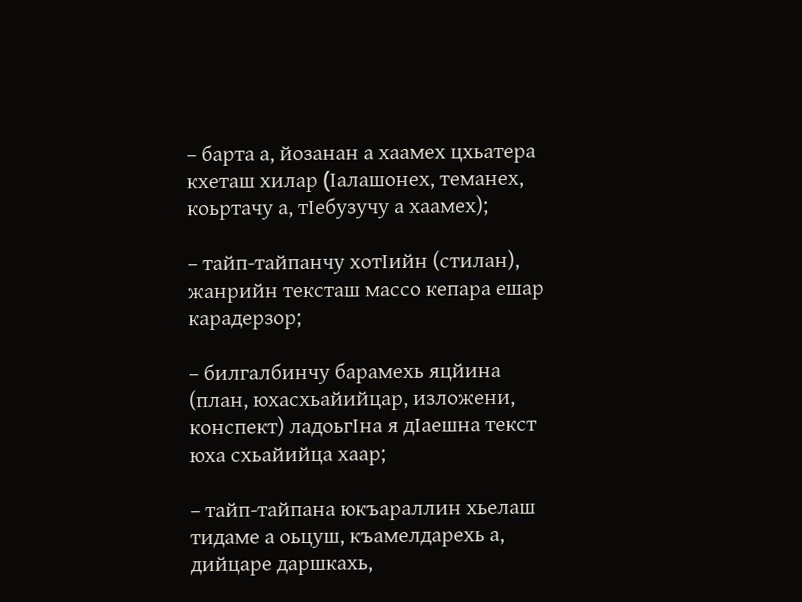– барта а, йозанан а хаамех цхьатера кхеташ хилар (Iалашонех, теманех, коьртачу а, тIебузучу а хаамех);

– тайп-тайпанчу хотIийн (стилан), жанрийн тексташ массо кепара ешар  карадерзор;

– билгалбинчу барамехь яцйина (план, юхасхьайийцар, изложени, конспект) ладоьгIна я дIаешна текст юха схьайийца хаар;

– тайп-тайпана юкъараллин хьелаш тидаме а оьцуш, къамелдарехь а, дийцаре даршкахь,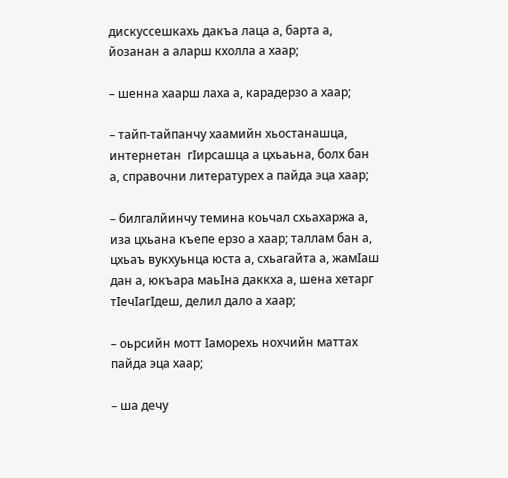дискуссешкахь дакъа лаца а, барта а, йозанан а аларш кхолла а хаар;

– шенна хаарш лаха а, карадерзо а хаар;

– тайп-тайпанчу хаамийн хьостанашца,  интернетан  гIирсашца а цхьаьна, болх бан а, справочни литературех а пайда эца хаар;

– билгалйинчу темина коьчал схьахаржа а, иза цхьана къепе ерзо а хаар; таллам бан а, цхьаъ вукхуьнца юста а, схьагайта а, жамIаш дан а, юкъара маьIна даккха а, шена хетарг тIечIагIдеш, делил дало а хаар;

– оьрсийн мотт Iаморехь нохчийн маттах пайда эца хаар;

– ша дечу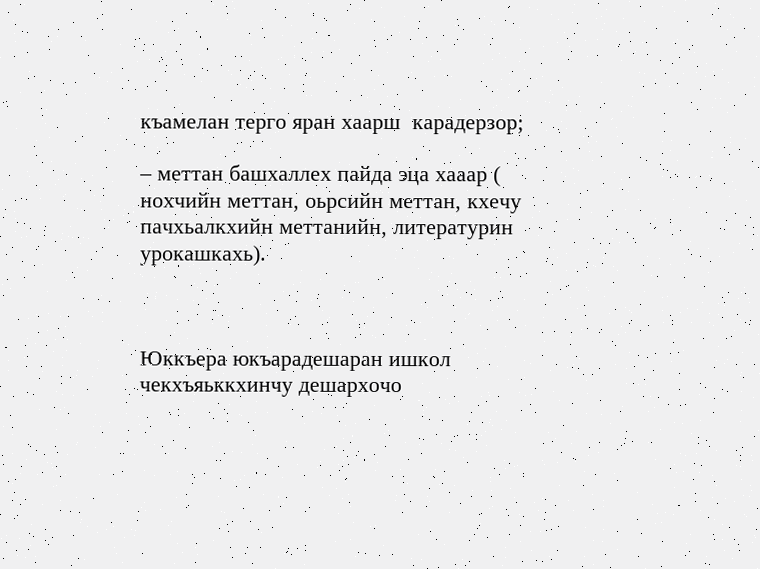къамелан терго яран хаарш  карадерзор;

– меттан башхаллех пайда эца хааар ( нохчийн меттан, оьрсийн меттан, кхечу пачхьалкхийн меттанийн, литературин урокашкахь).



Юккъера юкъарадешаран ишкол чекхъяьккхинчу дешархочо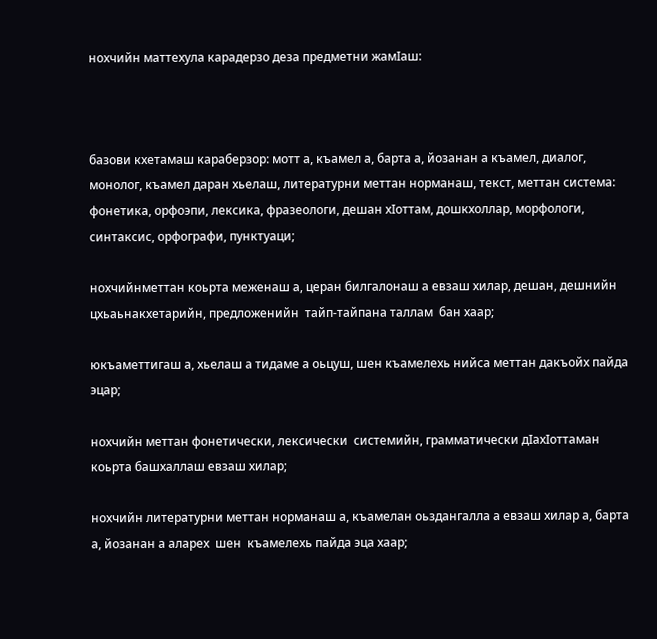нохчийн маттехула карадерзо деза предметни жамIаш:



базови кхетамаш караберзор: мотт а, къамел а, барта а, йозанан а къамел, диалог, монолог, къамел даран хьелаш, литературни меттан норманаш, текст, меттан система: фонетика, орфоэпи, лексика, фразеологи, дешан хIоттам, дошкхоллар, морфологи, синтаксис, орфографи, пунктуаци;

нохчийнметтан коьрта меженаш а, церан билгалонаш а евзаш хилар, дешан, дешнийн цхьаьнакхетарийн, предложенийн  тайп-тайпана таллам  бан хаар;

юкъаметтигаш а, хьелаш а тидаме а оьцуш, шен къамелехь нийса меттан дакъойх пайда эцар;

нохчийн меттан фонетически, лексически  системийн, грамматически дIахIоттаман коьрта башхаллаш евзаш хилар;

нохчийн литературни меттан норманаш а, къамелан оьздангалла а евзаш хилар а, барта а, йозанан а аларех  шен  къамелехь пайда эца хаар;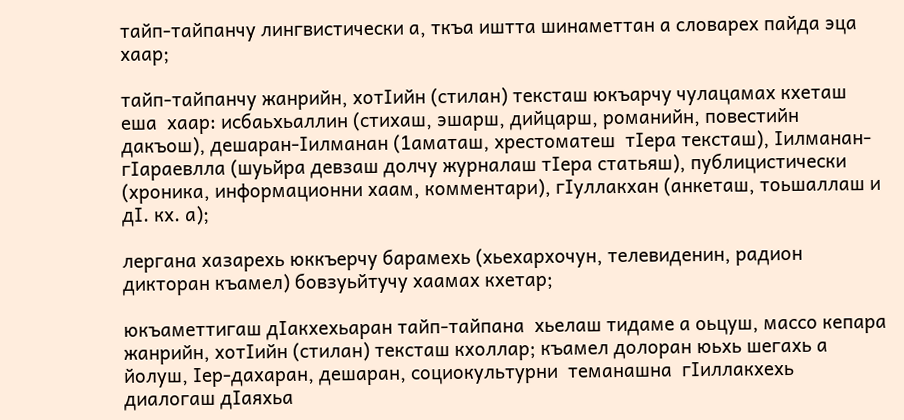тайп-тайпанчу лингвистически а, ткъа иштта шинаметтан а словарех пайда эца хаар;

тайп-тайпанчу жанрийн, хотIийн (стилан) тексташ юкъарчу чулацамах кхеташ  еша  хаар: исбаьхьаллин (стихаш, эшарш, дийцарш, романийн, повестийн дакъош), дешаран-Iилманан (1аматаш, хрестоматеш  тIера тексташ), Iилманан-гIараевлла (шуьйра девзаш долчу журналаш тIера статьяш), публицистически (хроника, информационни хаам, комментари), гIуллакхан (анкеташ, тоьшаллаш и дI. кх. а);

лергана хазарехь юккъерчу барамехь (хьехархочун, телевиденин, радион дикторан къамел) бовзуьйтучу хаамах кхетар;

юкъаметтигаш дIакхехьаран тайп-тайпана  хьелаш тидаме а оьцуш, массо кепара жанрийн, хотIийн (стилан) тексташ кхоллар; къамел долоран юьхь шегахь а йолуш, Iер-дахаран, дешаран, социокультурни  теманашна  гIиллакхехь диалогаш дIаяхьа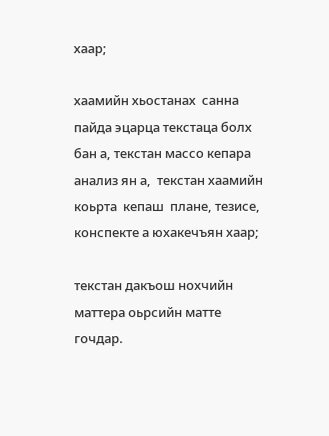хаар;

хаамийн хьостанах  санна пайда эцарца текстаца болх бан а, текстан массо кепара анализ ян а,  текстан хаамийн коьрта  кепаш  плане, тезисе, конспекте а юхакечъян хаар;

текстан дакъош нохчийн маттера оьрсийн матте  гочдар.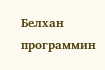Белхан  программин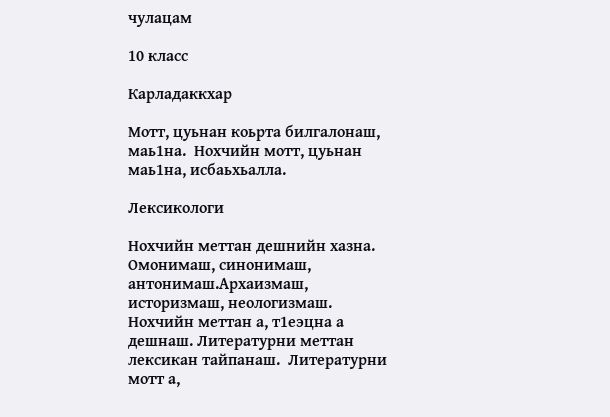чулацам

10 класс

Карладаккхар

Мотт, цуьнан коьрта билгалонаш, маь1на.  Нохчийн мотт, цуьнан маь1на, исбаьхьалла.

Лексикологи

Нохчийн меттан дешнийн хазна. Омонимаш, синонимаш, антонимаш.Архаизмаш, историзмаш, неологизмаш.   Нохчийн меттан а, т1еэцна а дешнаш. Литературни меттан лексикан тайпанаш.  Литературни мотт а,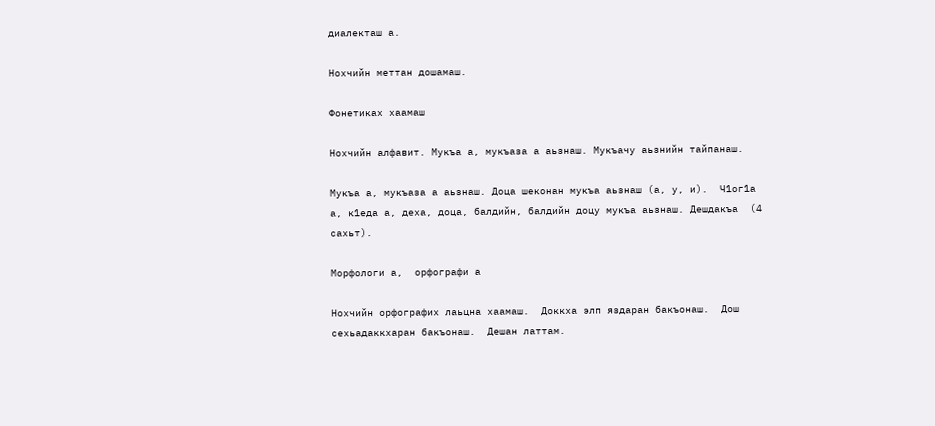диалекташ а.

Нохчийн меттан дошамаш.

Фонетиках хаамаш

Нохчийн алфавит. Мукъа а, мукъаза а аьзнаш. Мукъачу аьзнийн тайпанаш.

Мукъа а, мукъаза а аьзнаш. Доца шеконан мукъа аьзнаш (а, у, и).  Ч1ог1а а, к1еда а, деха, доца, балдийн, балдийн доцу мукъа аьзнаш. Дешдакъа  (4 сахьт).

Морфологи а,  орфографи а

Нохчийн орфографих лаьцна хаамаш.  Доккха элп яздаран бакъонаш.  Дош сехьадаккхаран бакъонаш.  Дешан латтам.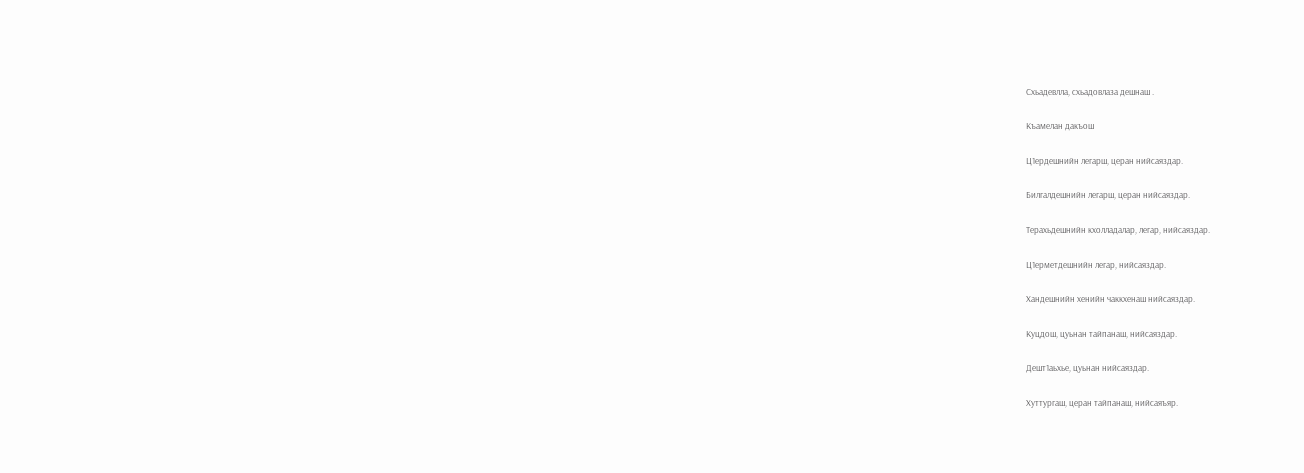Схьадевлла, схьадовлаза дешнаш .

Къамелан дакъош

Ц1ердешнийн легарш, церан нийсаяздар.

Билгалдешнийн легарш, церан нийсаяздар.

Терахьдешнийн кхолладалар, легар, нийсаяздар.

Ц1ерметдешнийн легар, нийсаяздар.

Хандешнийн хенийн чаккхенаш нийсаяздар.

Куцдош, цуьнан тайпанаш, нийсаяздар.

Дешт1аьхье, цуьнан нийсаяздар.

Хуттургаш, церан тайпанаш, нийсаяъяр.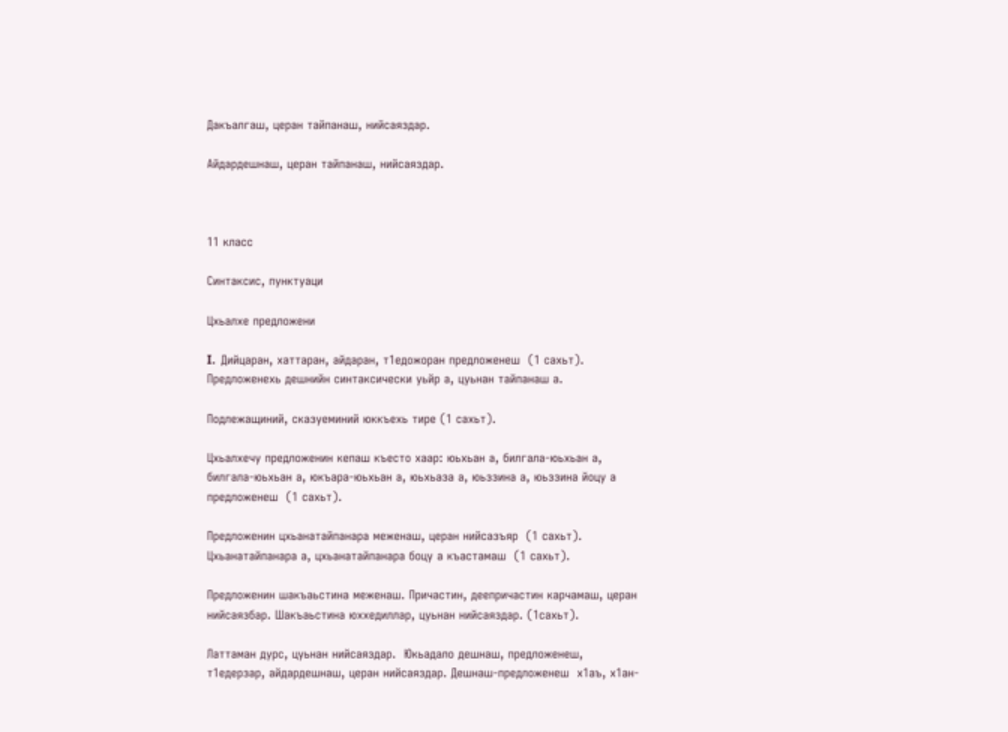Дакъалгаш, церан тайпанаш, нийсаяздар.

Айдардешнаш, церан тайпанаш, нийсаяздар.



11 класс

Синтаксис, пунктуаци

Цхьалхе предложени

I.  Дийцаран, хаттаран, айдаран, т1едожоран предложенеш  (1 сахьт).
Предложенехь дешнийн синтаксически уьйр а, цуьнан тайпанаш а.

Подлежащиний, сказуеминий юккъехь тире (1 сахьт).

Цхьалхечу предложенин кепаш къесто хаар: юьхьан а, билгала-юьхьан а, билгала-юьхьан а, юкъара-юьхьан а, юьхьаза а, юьззина а, юьззина йоцу а предложенеш  (1 сахьт).

Предложенин цхьанатайпанара меженаш, церан нийсазъяр  (1 сахьт). Цхьанатайпанара а, цхьанатайпанара боцу а къастамаш  (1 сахьт).

Предложенин шакъаьстина меженаш. Причастин, деепричастин карчамаш, церан нийсаязбар. Шакъаьстина юххедиллар, цуьнан нийсаяздар. (1сахьт).

Латтаман дурс, цуьнан нийсаяздар.  Юкьадало дешнаш, предложенеш, т1едерзар, айдардешнаш, церан нийсаяздар. Дешнаш-предложенеш  х1аъ, х1ан-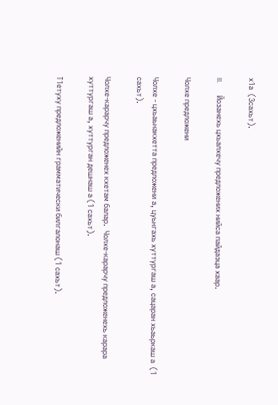х1а  (3сахьт).

II.      Йозанехь цхьалхечу предложених нийса пайдаэца хаар.

Чолхе предложени

Чолхе - цхьаьнакхетта предложени а, цуьнгахь хуттургаш а, сацаран хьаьркаш а  (1 сахьт).

Чолхе-карарчу предложенех кхетам балар.  Чолхе-карарчу предложенехь карара хуттургаш а, хуттурган дешнаш а (1 сахьт).

Т1етуху предложенийн грамматически билгалонаш (1 сахьт).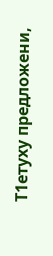Т1етуху предложени,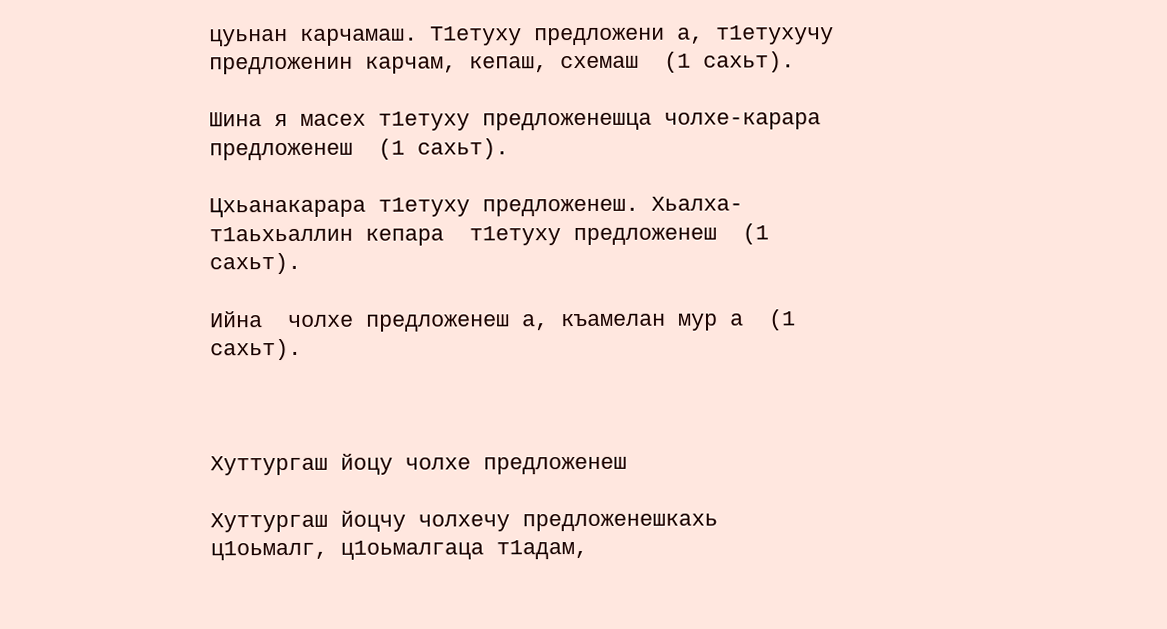цуьнан карчамаш. Т1етуху предложени а, т1етухучу предложенин карчам, кепаш, схемаш  (1 сахьт).

Шина я масех т1етуху предложенешца чолхе-карара предложенеш  (1 сахьт).

Цхьанакарара т1етуху предложенеш. Хьалха-т1аьхьаллин кепара  т1етуху предложенеш  (1 сахьт).

Ийна  чолхе предложенеш а, къамелан мур а  (1 сахьт).



Хуттургаш йоцу чолхе предложенеш

Хуттургаш йоцчу чолхечу предложенешкахь ц1оьмалг, ц1оьмалгаца т1адам,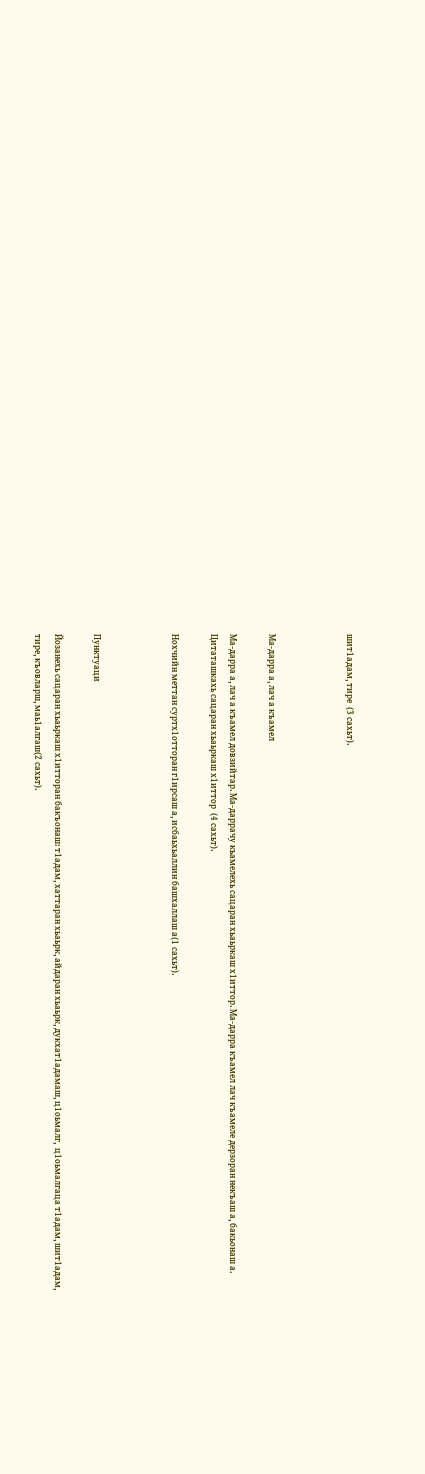шит1адам, тире  (3 сахьт).



Ма-дарра а, лач а къамел

Ма-дарра а, лач а къамел довзийтар. Ма-даррачу кьамелехь сацаран хьаьркаш х1иттор. Ма-дарра къамел лач къамеле дерзоран некъаш а, бакьонаш а. Цитаташкахь сацаран хьаьркаш х1иттор  (4 сахьт).

Нохчийн меттан суртх1отторан г1ирсаш а, исбаьхьаллин башхаллаш а(1 сахьт).



Пунктуаци

Йозанехь сацаран хьаьркаш х1итторан бакъонаш: т1адам, хаттаран хьаьрк, айдаран хьаьрк, дукхат1адамаш, ц1оьмалг,  ц1оьмалгаца т1адам, шит1адам, тире, къовларш, маь1алгаш(2 сахьт).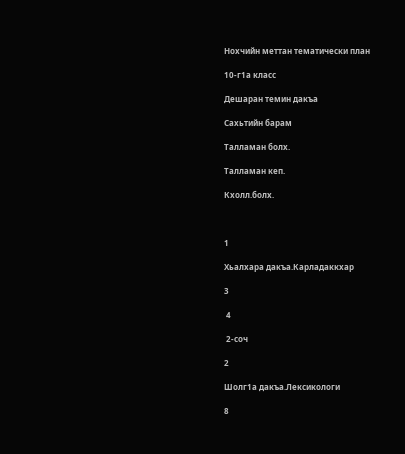Нохчийн меттан тематически план

10-г1а класс

Дешаран темин дакъа

Сахьтийн барам

Талламан болх.

Талламан кеп.

Кхолл.болх.



1

Хьалхара дакъа.Карладаккхар

3

 4

 2-соч

2

Шолг1а дакъа.Лексикологи

8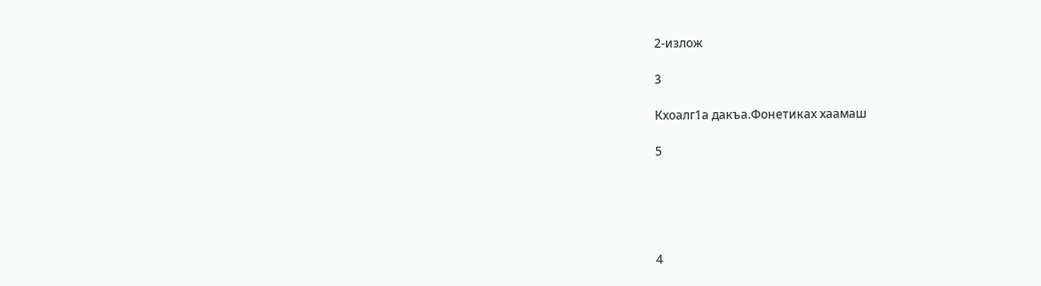2-излож

3

Кхоалг1а дакъа.Фонетиках хаамаш

5





4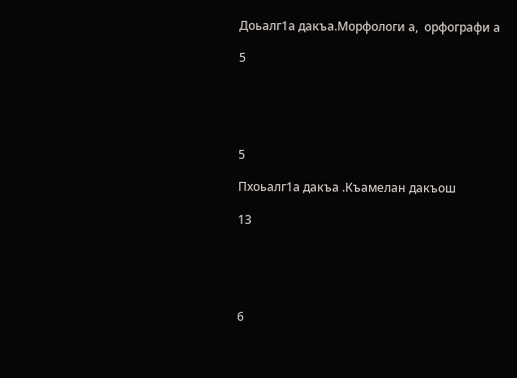Доьалг1а дакъа.Морфологи а,  орфографи а

5





5

Пхоьалг1а дакъа .Къамелан дакъош

13





6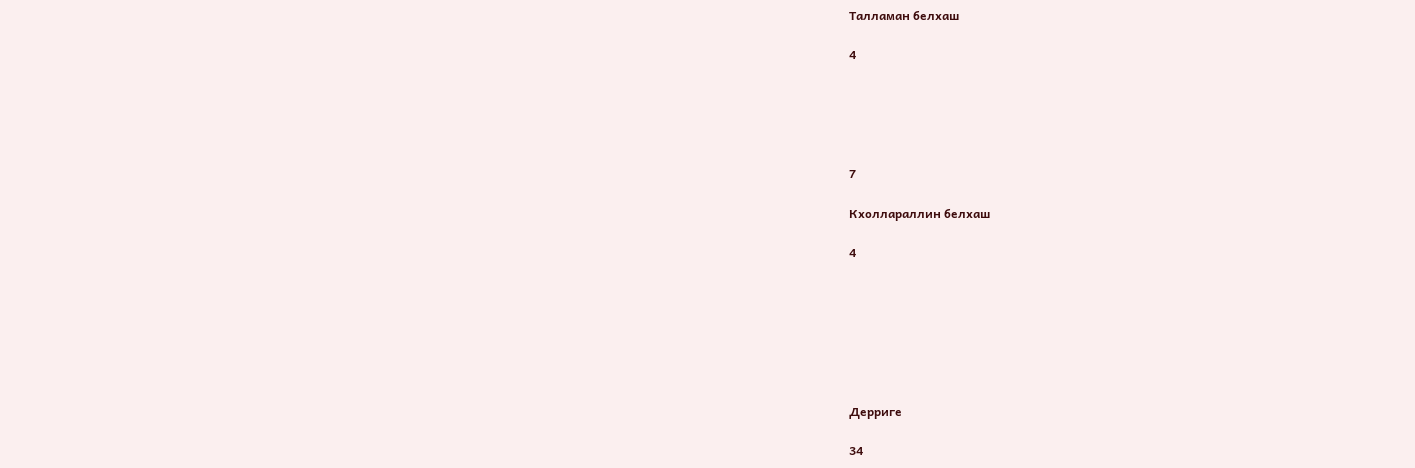Талламан белхаш

4





7

Кхоллараллин белхаш

4







Дерриге

34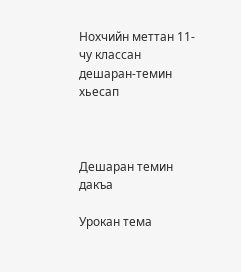Нохчийн меттан 11-чу классан дешаран-темин хьесап



Дешаран темин дакъа

Урокан тема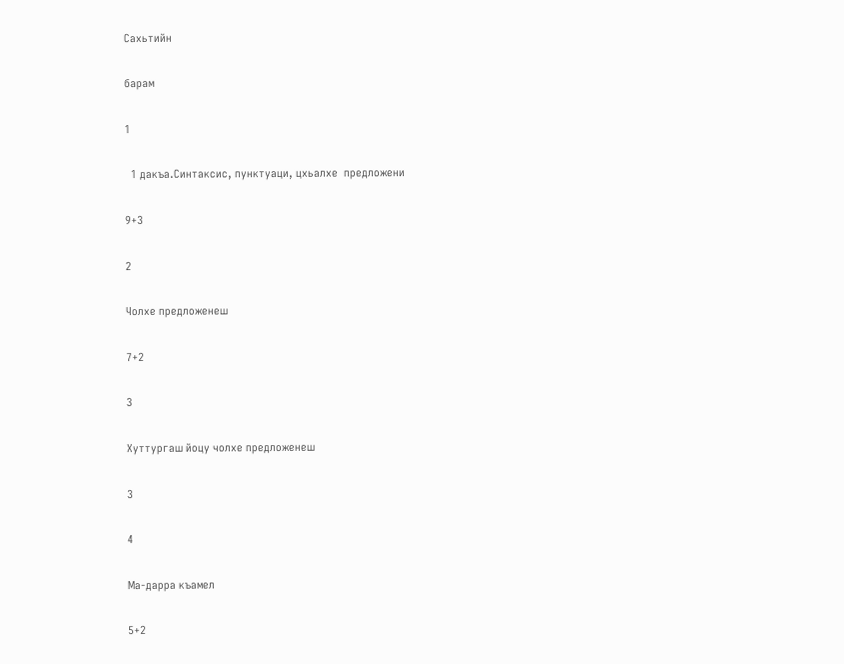Сахьтийн

барам

1

  1 дакъа.Синтаксис, пунктуаци, цхьалхе  предложени

9+3

2

Чолхе предложенеш

7+2

3

Хуттургаш йоцу чолхе предложенеш

3

4

Ма-дарра къамел

5+2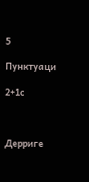5

Пунктуаци

2+1с



Дерриге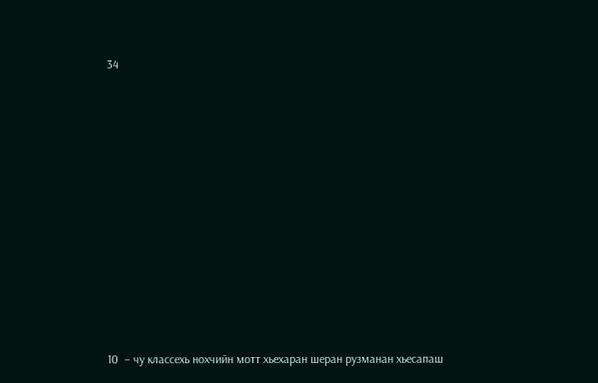34

















10  – чу классехь нохчийн мотт хьехаран шеран рузманан хьесапаш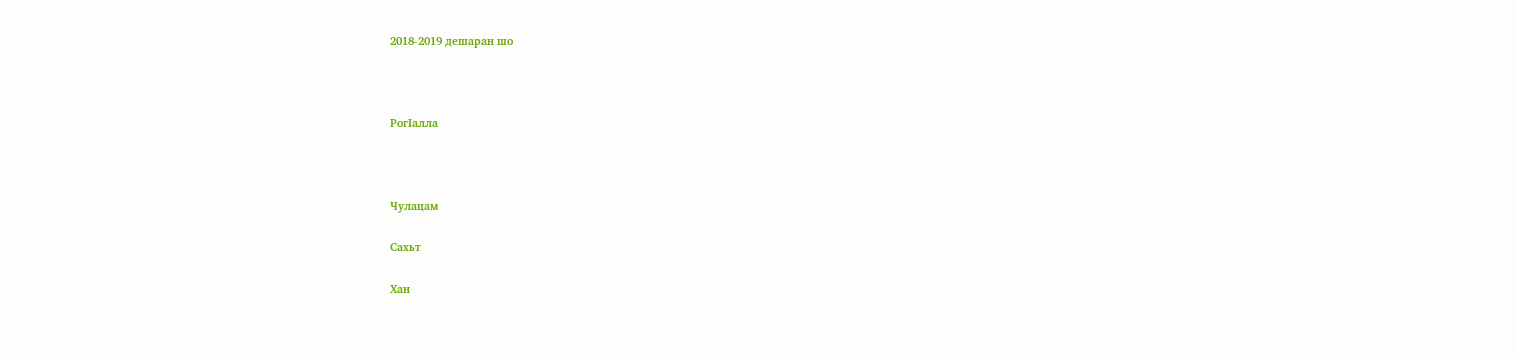2018-2019 дешаран шо



РогIалла



Чулацам

Сахьт

Хан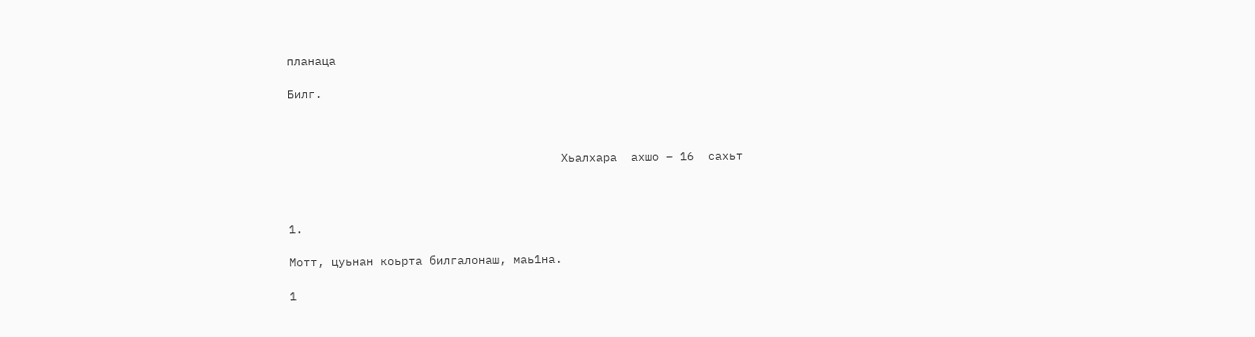планаца

Билг.



                                       Хьалхара  ахшо – 16  сахьт



1.

Мотт, цуьнан коьрта билгалонаш, маь1на.

1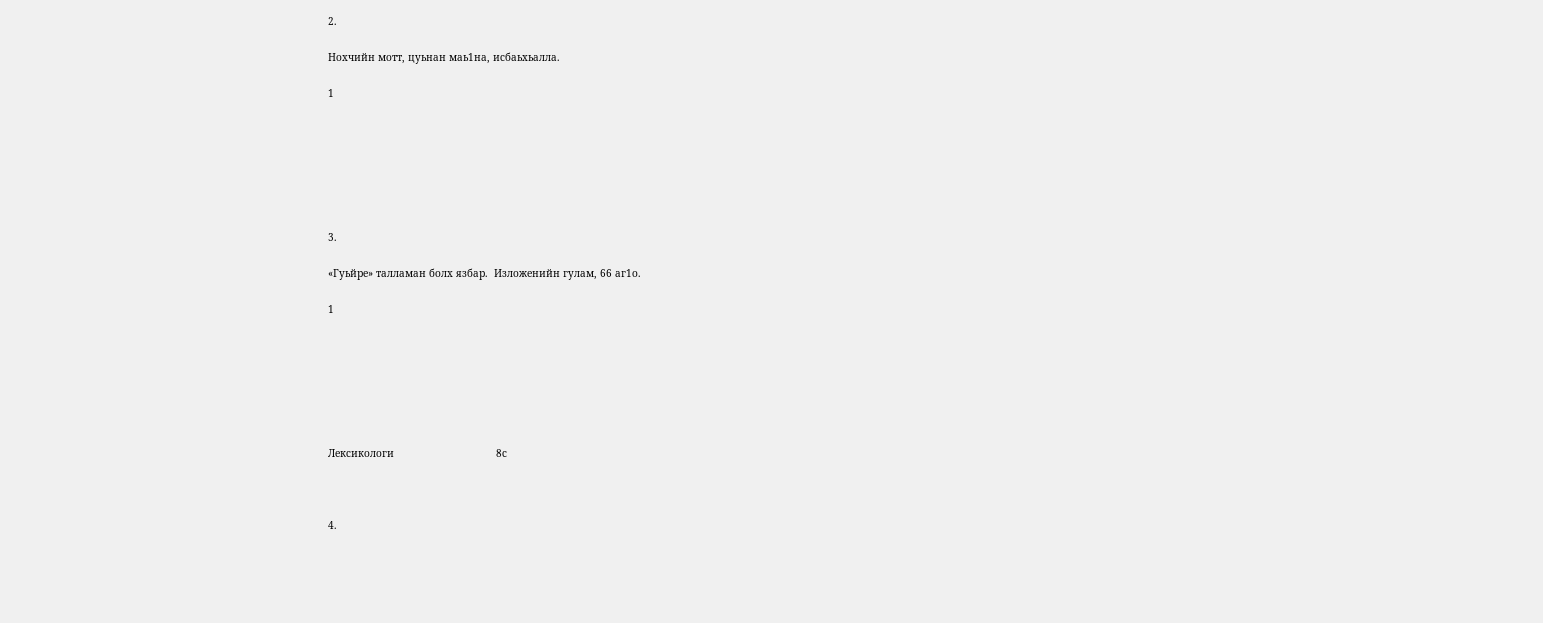2.

Нохчийн мотт, цуьнан маь1на, исбаьхьалла.

1







3.

«Гуьйре» талламан болх язбар.  Изложенийн гулам, 66 аг1о.

1







Лексикологи                                  8с



4.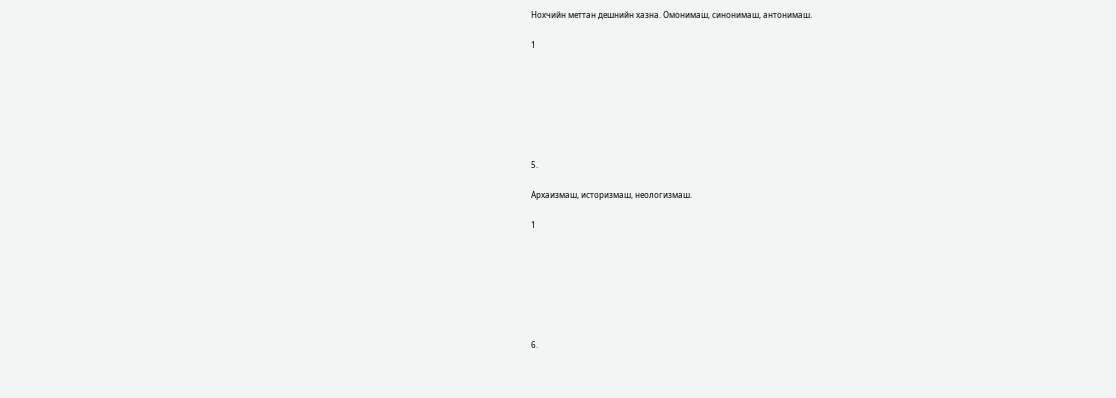Нохчийн меттан дешнийн хазна. Омонимаш, синонимаш, антонимаш.

1







5.

Архаизмаш, историзмаш, неологизмаш.

1







6.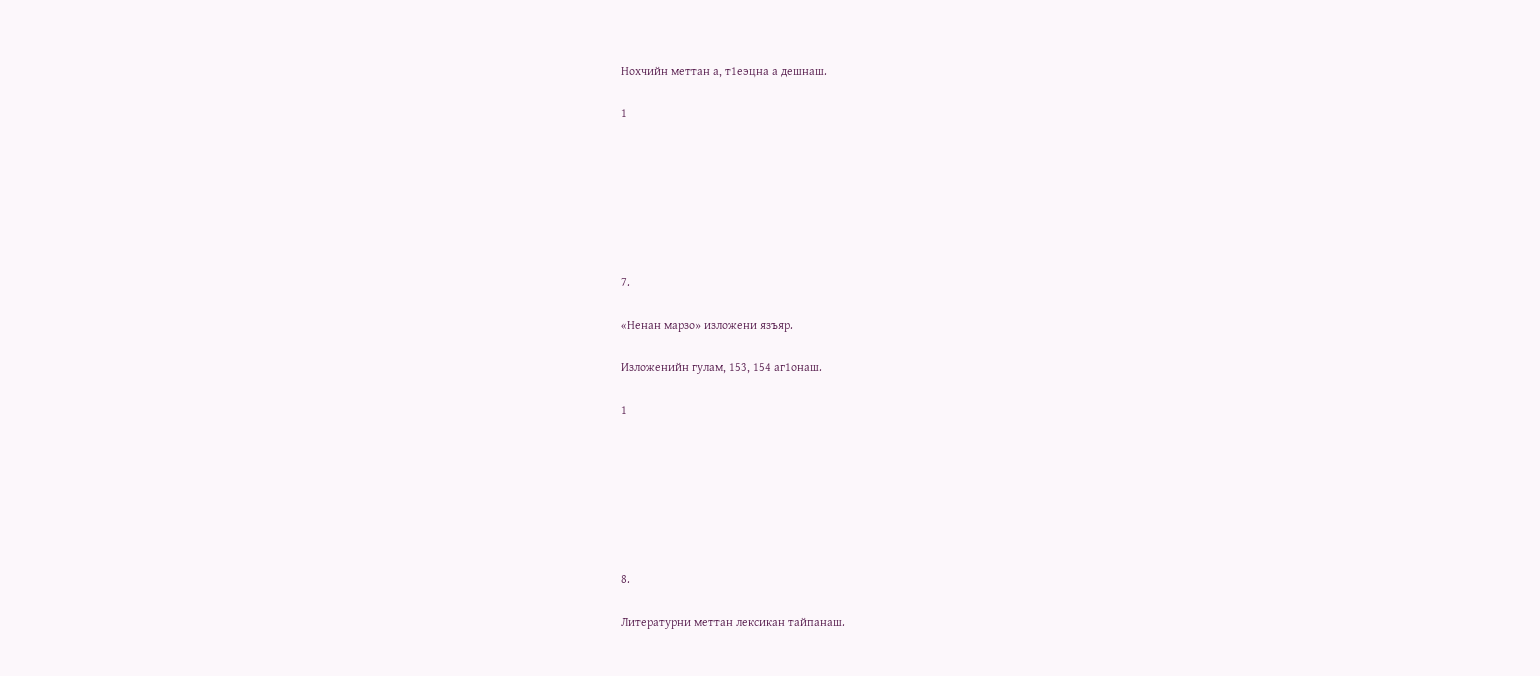Нохчийн меттан а, т1еэцна а дешнаш.

1







7.

«Ненан марзо» изложени язъяр.

Изложенийн гулам, 153, 154 аг1онаш.

1







8.

Литературни меттан лексикан тайпанаш.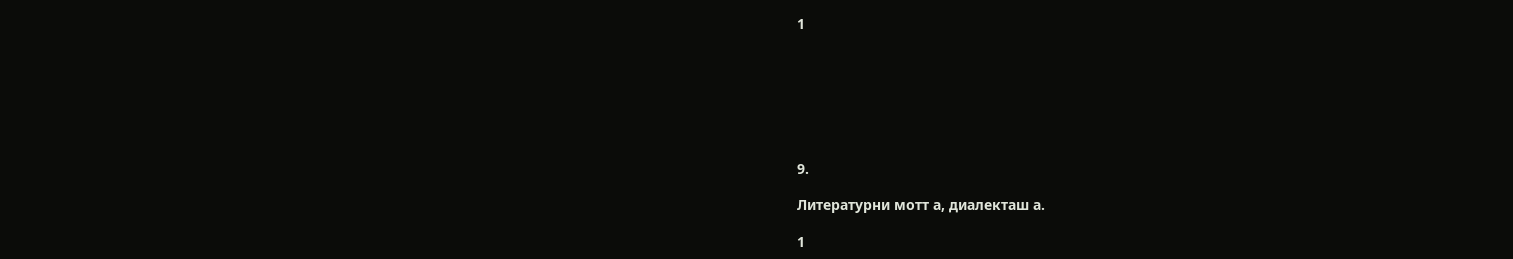1







9.

Литературни мотт а, диалекташ а.

1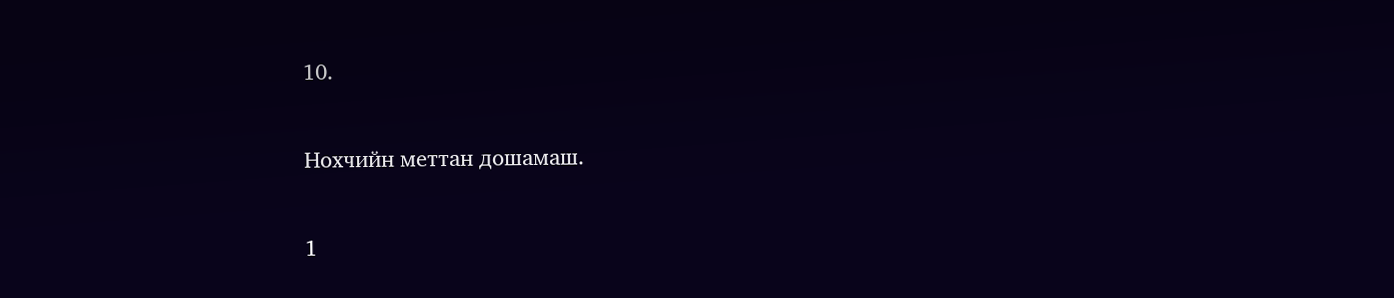10.

Нохчийн меттан дошамаш.

1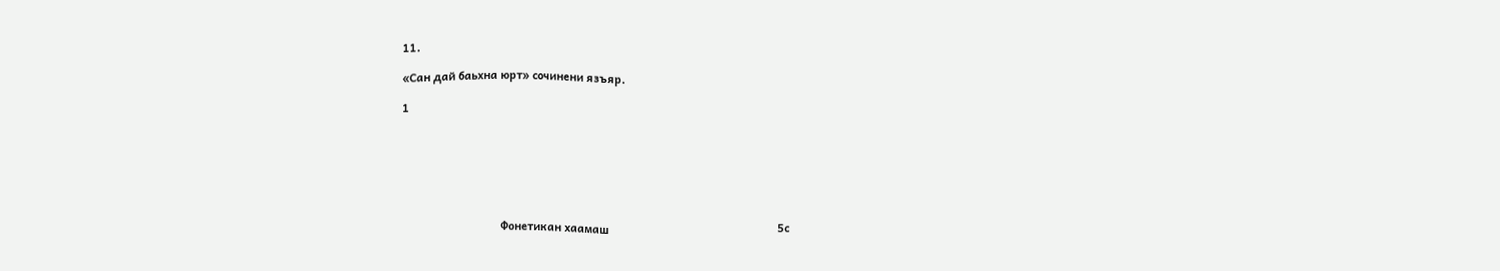11.

«Сан дай баьхна юрт» сочинени язъяр.

1







                                 Фонетикан хаамаш                                                        5с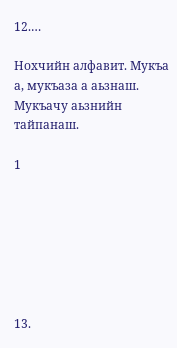12.…

Нохчийн алфавит. Мукъа а, мукъаза а аьзнаш. Мукъачу аьзнийн тайпанаш.

1







13.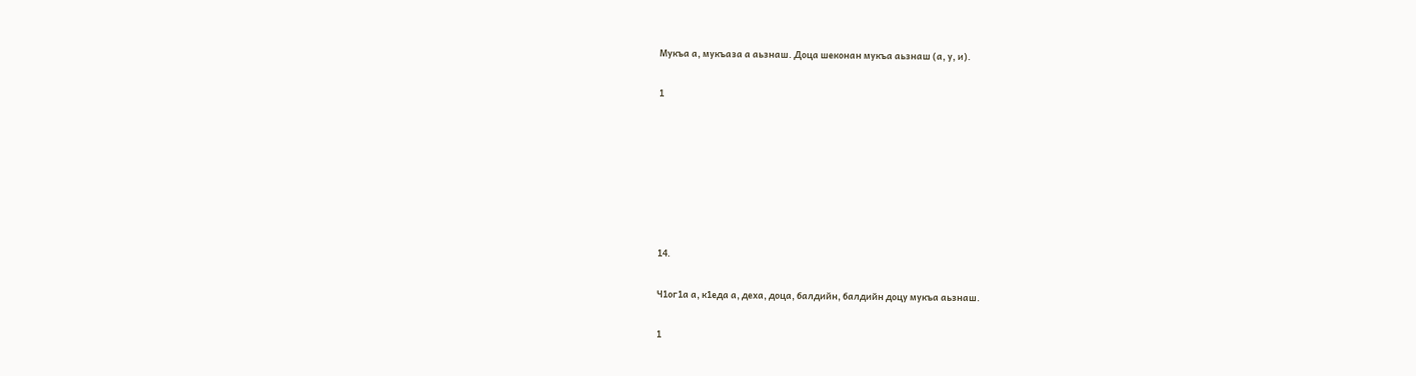Мукъа а, мукъаза а аьзнаш. Доца шеконан мукъа аьзнаш (а, у, и).

1







14.

Ч1ог1а а, к1еда а, деха, доца, балдийн, балдийн доцу мукъа аьзнаш.

1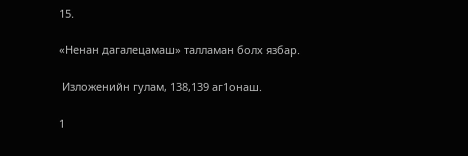15.

«Ненан дагалецамаш» талламан болх язбар.

 Изложенийн гулам, 138,139 аг1онаш.

1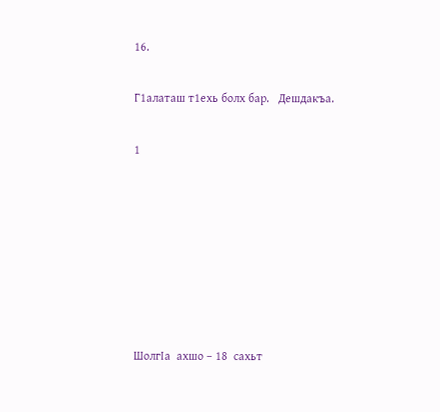16.

Г1алаташ т1ехь болх бар.   Дешдакъа.

1







ШолгIа  ахшо – 18  сахьт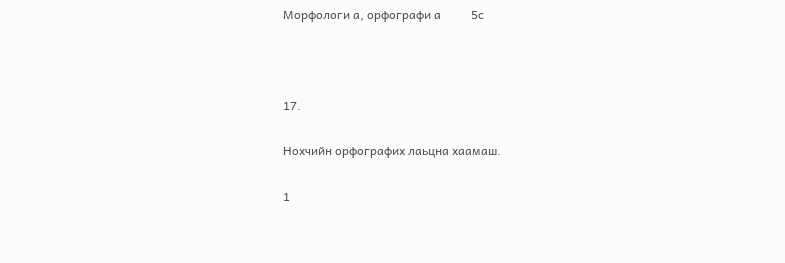Морфологи а, орфографи а          5с



17.

Нохчийн орфографих лаьцна хаамаш.

1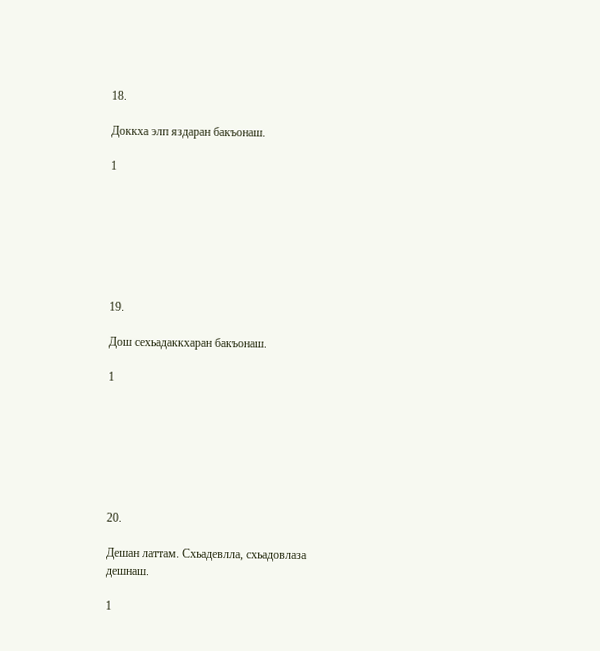18.

Доккха элп яздаран бакъонаш.

1







19.

Дош сехьадаккхаран бакъонаш.

1







20.

Дешан латтам. Схьадевлла, схьадовлаза дешнаш.

1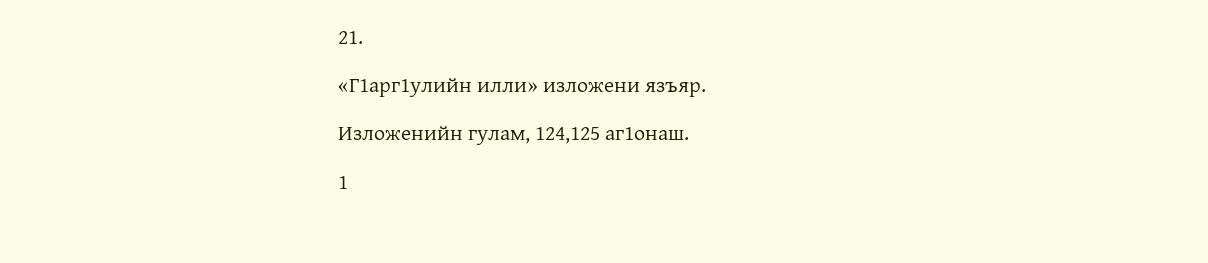21.

«Г1арг1улийн илли» изложени язъяр.

Изложенийн гулам, 124,125 аг1онаш.

1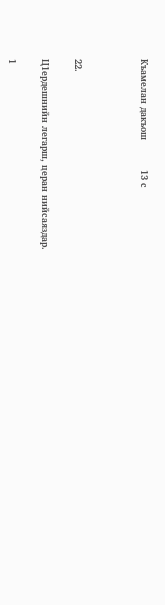Къамелан дакъош          13 с



22.

Ц1ердешнийн легарш, церан нийсаяздар.

1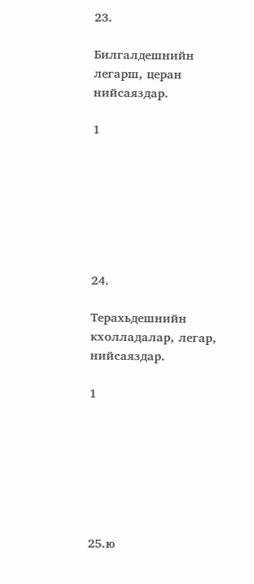23.

Билгалдешнийн легарш, церан нийсаяздар.

1







24.

Терахьдешнийн кхолладалар, легар, нийсаяздар.

1







25.ю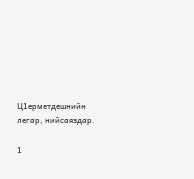Ц1ерметдешнийн легар, нийсаяздар.

1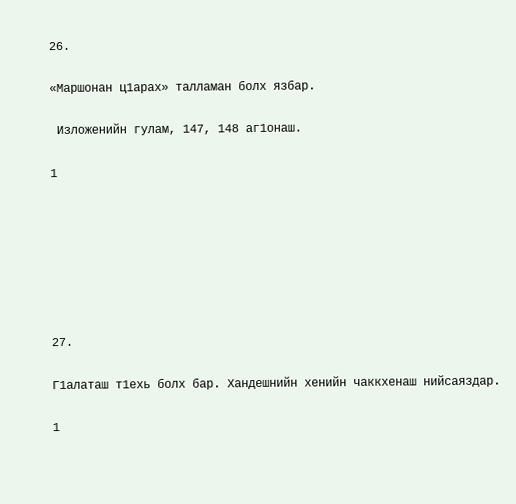26.

«Маршонан ц1арах» талламан болх язбар.

 Изложенийн гулам, 147, 148 аг1онаш.

1







27.

Г1алаташ т1ехь болх бар. Хандешнийн хенийн чаккхенаш нийсаяздар.

1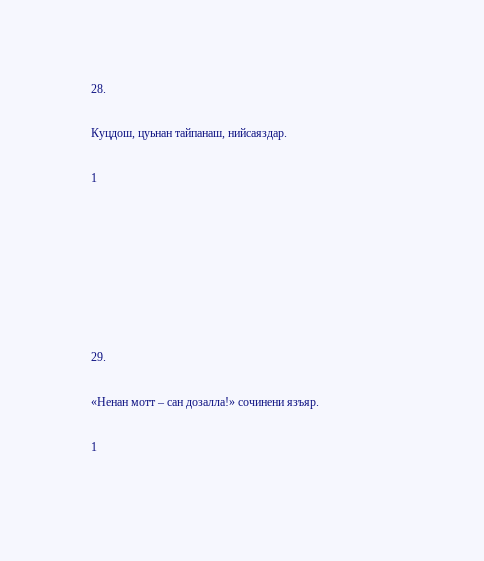28.

Куцдош, цуьнан тайпанаш, нийсаяздар.

1







29.

«Ненан мотт – сан дозалла!» сочинени язъяр.

1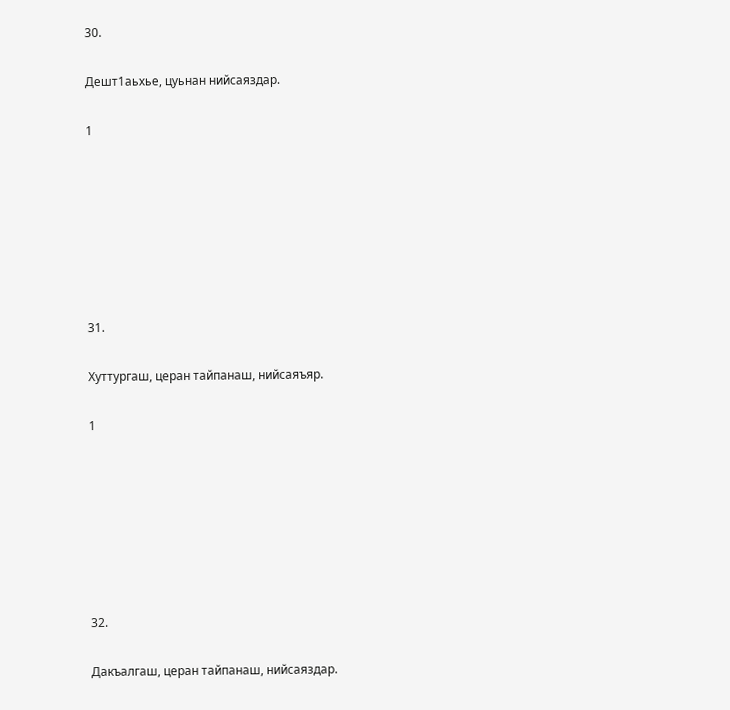30.

Дешт1аьхье, цуьнан нийсаяздар.

1







31.

Хуттургаш, церан тайпанаш, нийсаяъяр.

1







32.

Дакъалгаш, церан тайпанаш, нийсаяздар.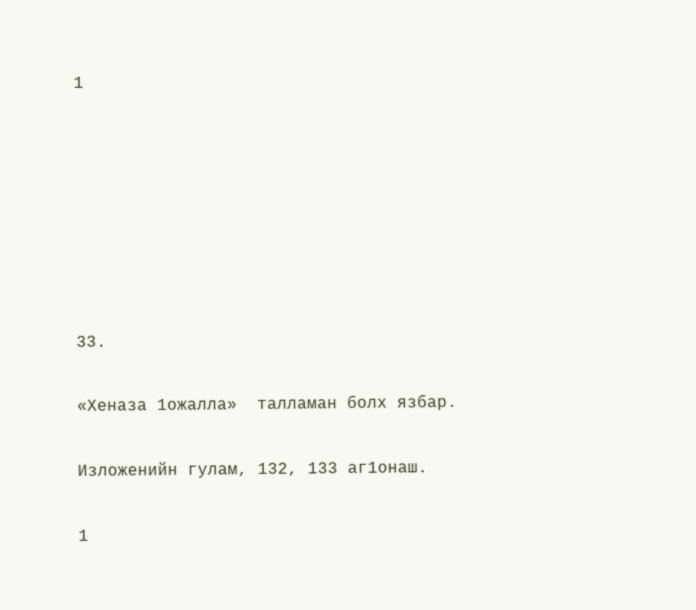1







33.

«Хеназа 1ожалла»  талламан болх язбар.

Изложенийн гулам, 132, 133 аг1онаш.

1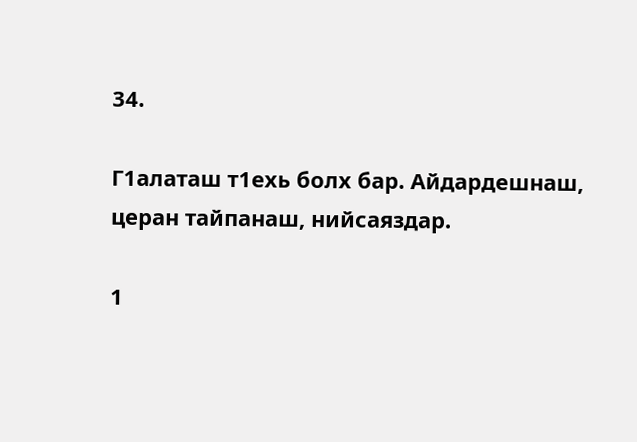34.

Г1алаташ т1ехь болх бар. Айдардешнаш, церан тайпанаш, нийсаяздар.

1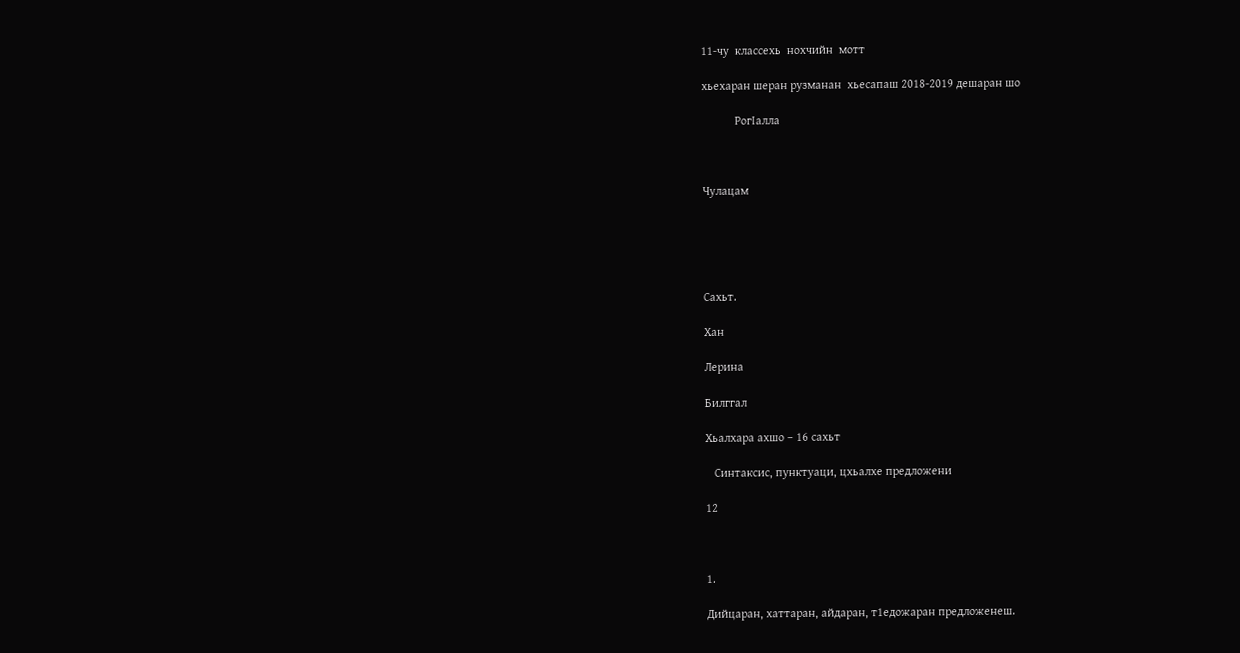11-чу  классехь  нохчийн  мотт

хьехаран шеран рузманан  хьесапаш 2018-2019 дешаран шо

           РогIалла



Чулацам





Сахьт.

Хан

Лерина

Билггал

Хьалхара ахшо – 16 сахьт

   Синтаксис, пунктуаци, цхьалхе предложени

12



1.

Дийцаран, хаттаран, айдаран, т1едожаран предложенеш.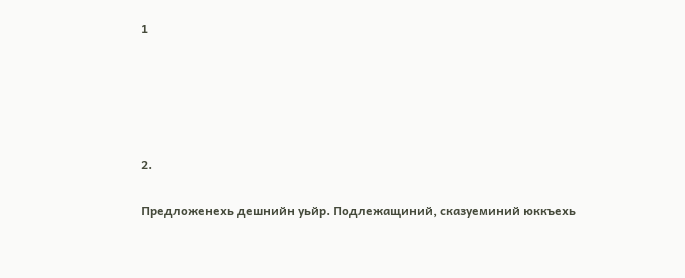1





2.

Предложенехь дешнийн уьйр. Подлежащиний, сказуеминий юккъехь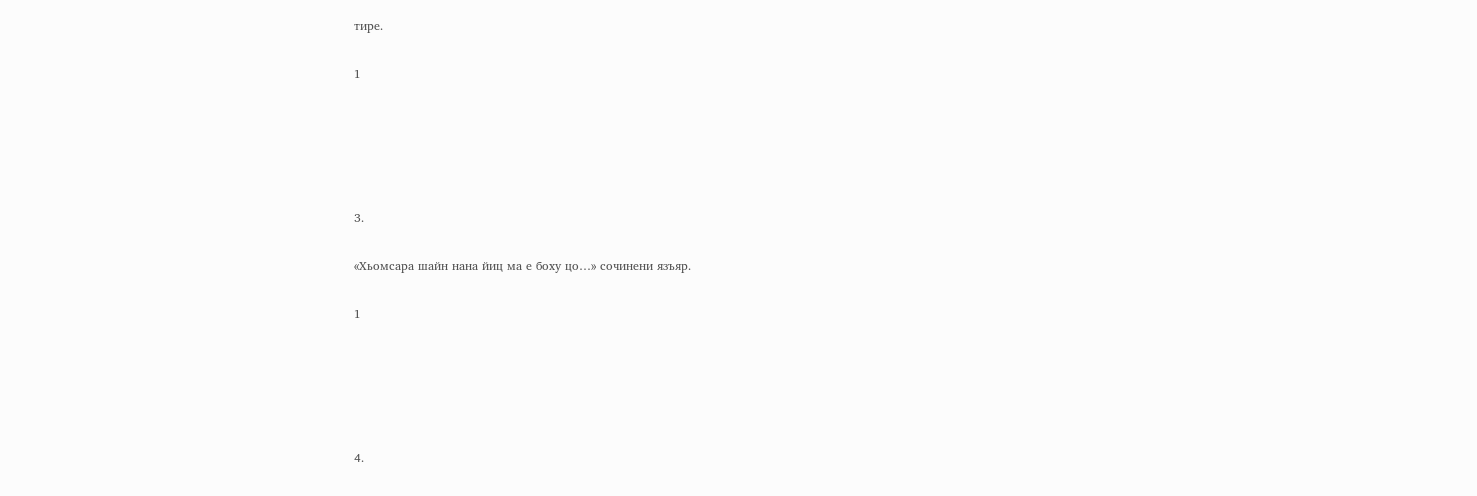тире.

1





3.

«Хьомсара шайн нана йиц ма е боху цо…» сочинени язъяр.

1





4.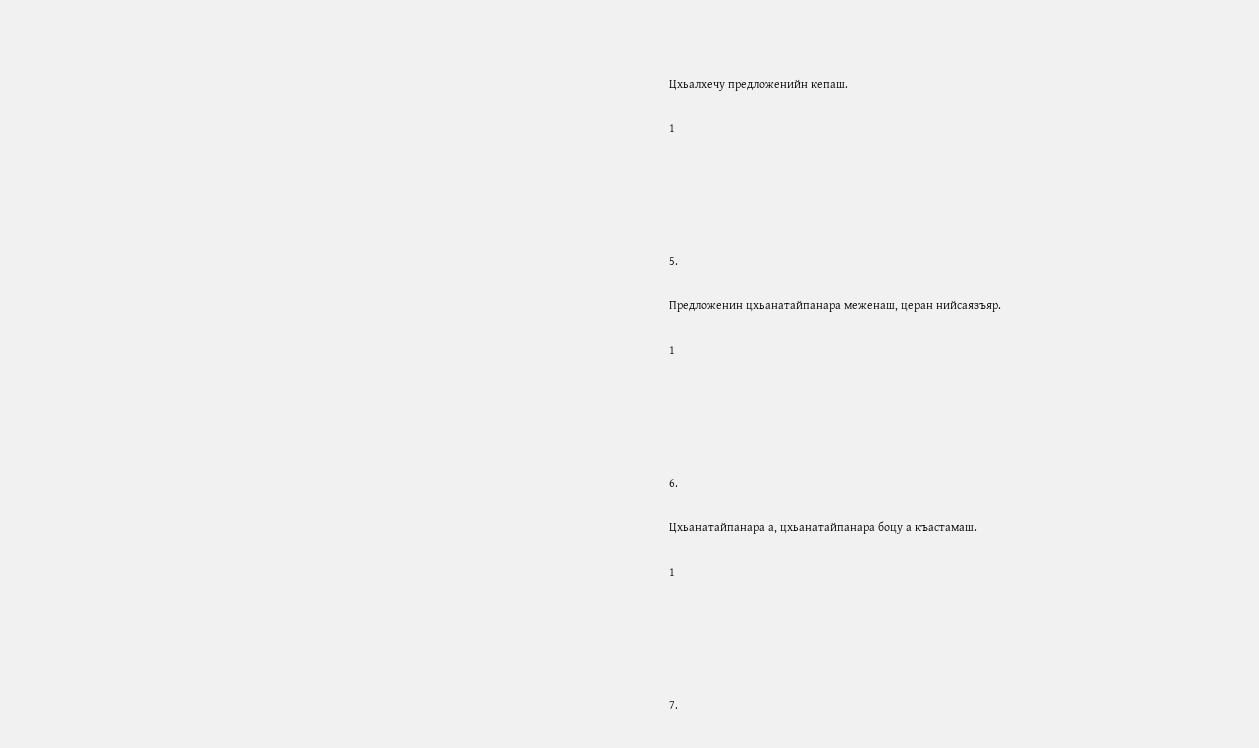Цхьалхечу предложенийн кепаш.

1





5.

Предложенин цхьанатайпанара меженаш, церан нийсаязъяр.

1





6.

Цхьанатайпанара а, цхьанатайпанара боцу а къастамаш.

1





7.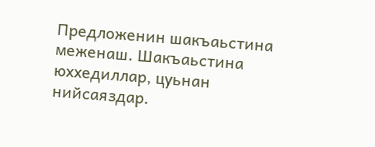Предложенин шакъаьстина меженаш. Шакъаьстина юххедиллар, цуьнан нийсаяздар.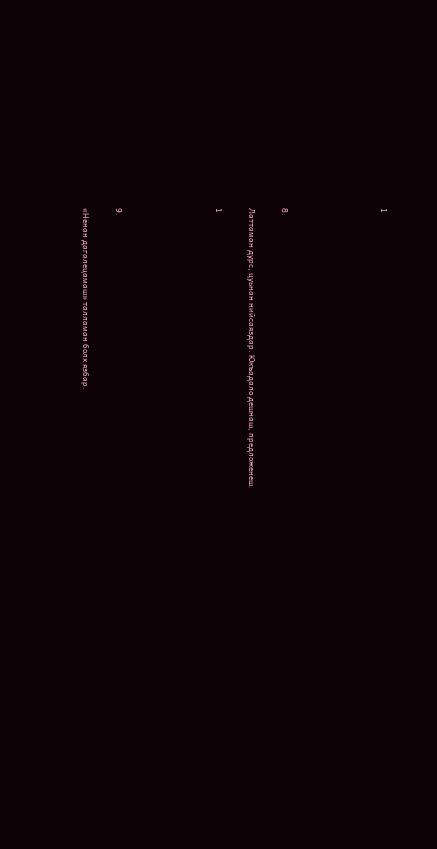1





8.

Латтаман дурс, цуьнан нийсаяздар. Юкъадало дешнаш, предложенеш.

1





9.

«Ненан дагалецамаш» талламан болх язбар.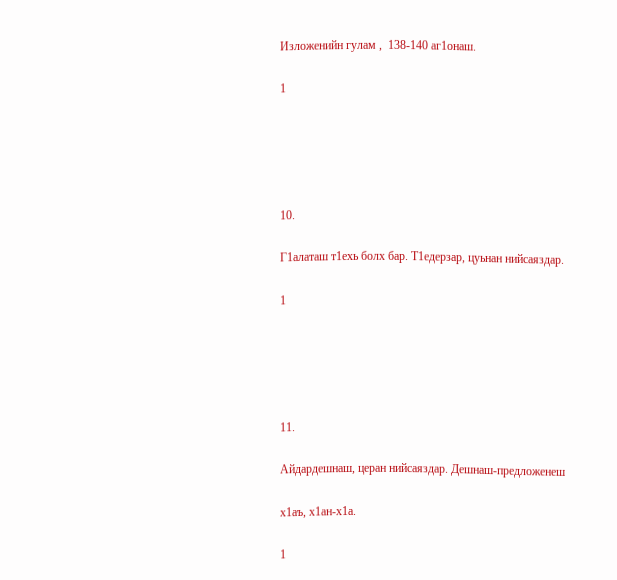Изложенийн гулам ,  138-140 аг1онаш.

1





10.

Г1алаташ т1ехь болх бар. Т1едерзар, цуьнан нийсаяздар.

1





11.

Айдардешнаш, церан нийсаяздар. Дешнаш-предложенеш

х1аъ, х1ан-х1а.

1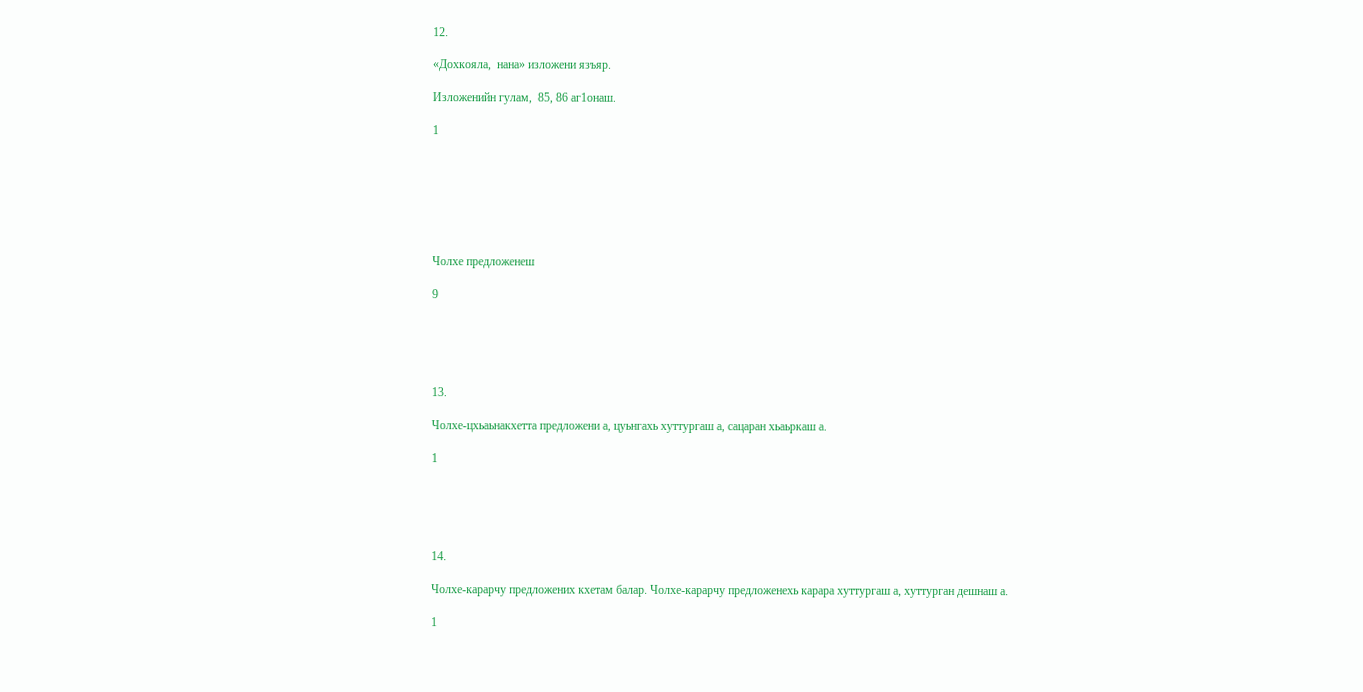12.

«Дохкояла,  нана» изложени язъяр.

Изложенийн гулам,  85, 86 аг1онаш.

1







Чолхе предложенеш

9





13.

Чолхе-цхьаьнакхетта предложени а, цуьнгахь хуттургаш а, сацаран хьаьркаш а.

1





14.

Чолхе-карарчу предложених кхетам балар. Чолхе-карарчу предложенехь карара хуттургаш а, хуттурган дешнаш а.

1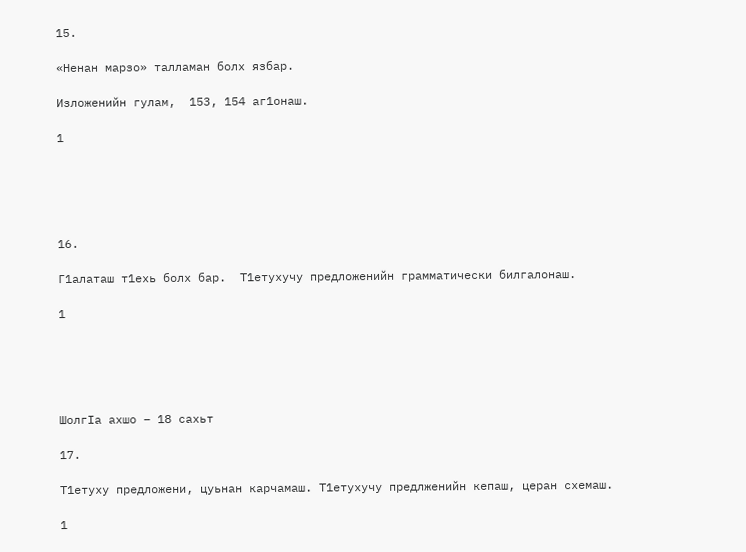15.

«Ненан марзо» талламан болх язбар.

Изложенийн гулам,  153, 154 аг1онаш.

1





16.

Г1алаташ т1ехь болх бар.  Т1етухучу предложенийн грамматически билгалонаш.

1





ШолгIа ахшо – 18 сахьт

17.

Т1етуху предложени, цуьнан карчамаш. Т1етухучу предлженийн кепаш, церан схемаш.

1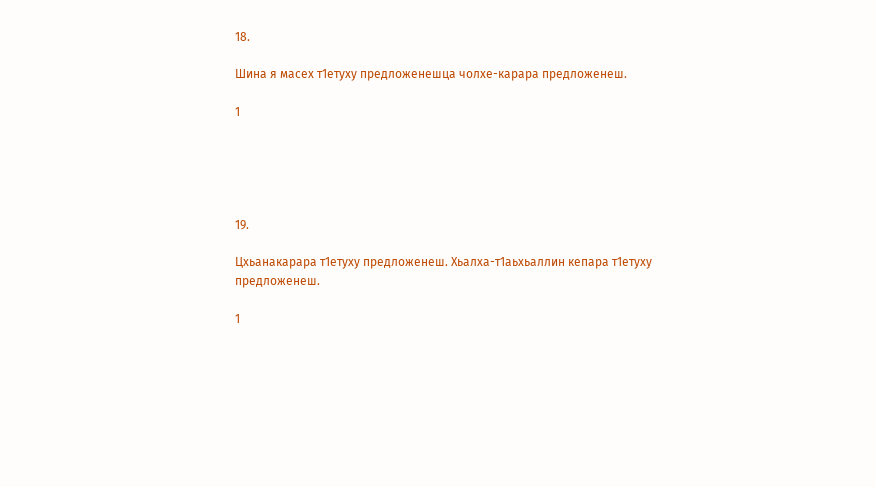18.

Шина я масех т1етуху предложенешца чолхе-карара предложенеш.

1





19.

Цхьанакарара т1етуху предложенеш. Хьалха-т1аьхьаллин кепара т1етуху предложенеш.

1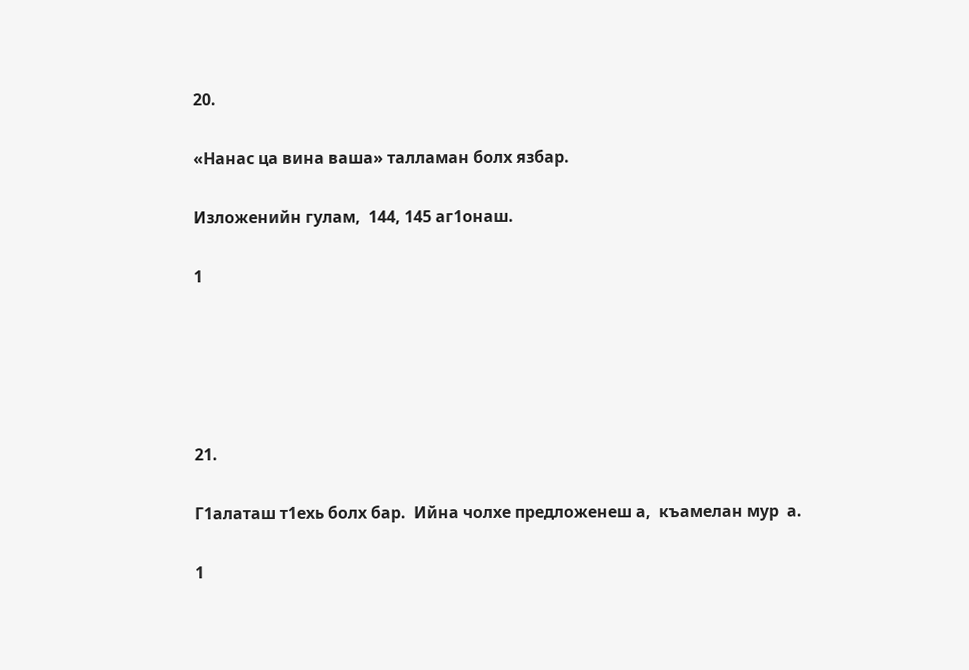20.

«Нанас ца вина ваша» талламан болх язбар.

Изложенийн гулам,  144, 145 аг1онаш.

1





21.

Г1алаташ т1ехь болх бар.  Ийна чолхе предложенеш а,  къамелан мур  а.

1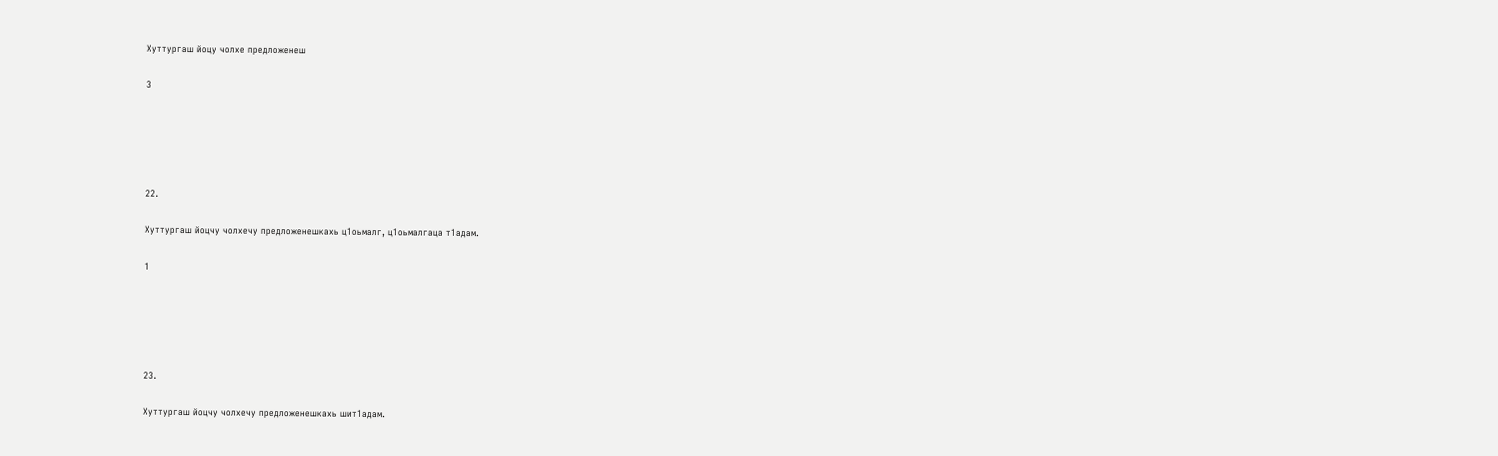Хуттургаш йоцу чолхе предложенеш

3





22.

Хуттургаш йоцчу чолхечу предложенешкахь ц1оьмалг, ц1оьмалгаца т1адам.

1





23.

Хуттургаш йоцчу чолхечу предложенешкахь шит1адам.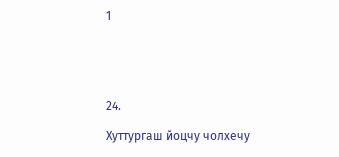1





24.

Хуттургаш йоцчу чолхечу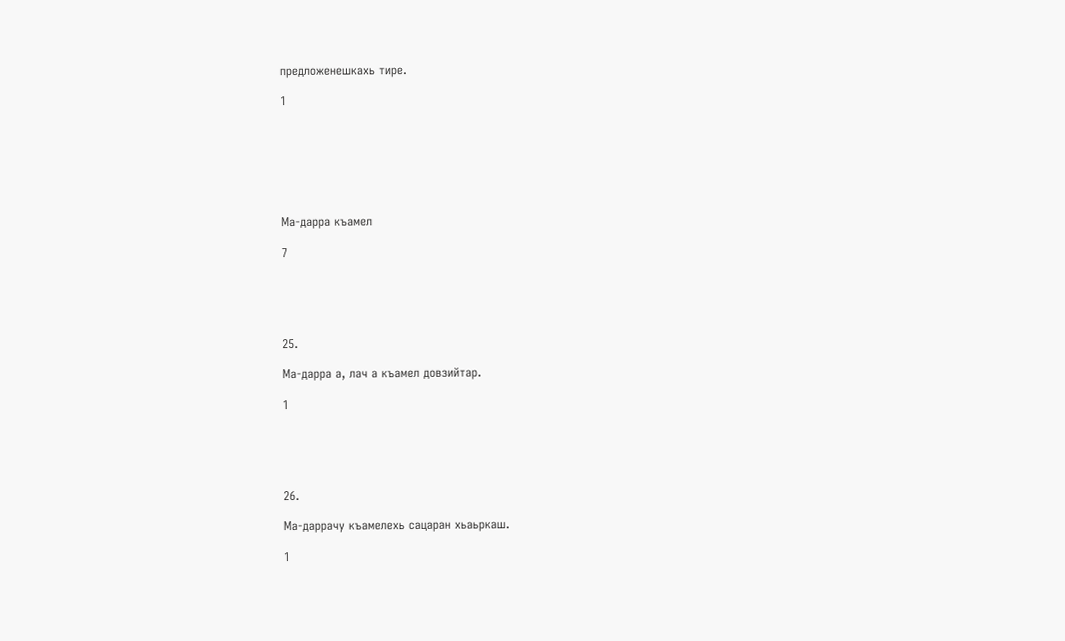предложенешкахь тире.

1







Ма-дарра къамел

7





25.

Ма-дарра а, лач а къамел довзийтар.

1





26.

Ма-даррачу къамелехь сацаран хьаьркаш.

1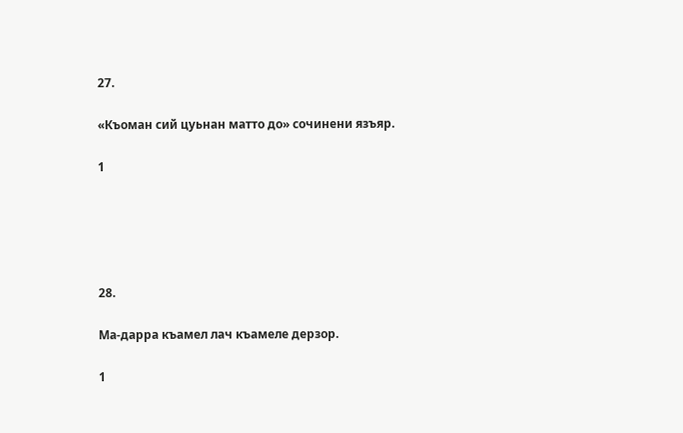27.

«Къоман сий цуьнан матто до» cочинени язъяр.

1





28.

Ма-дарра къамел лач къамеле дерзор.

1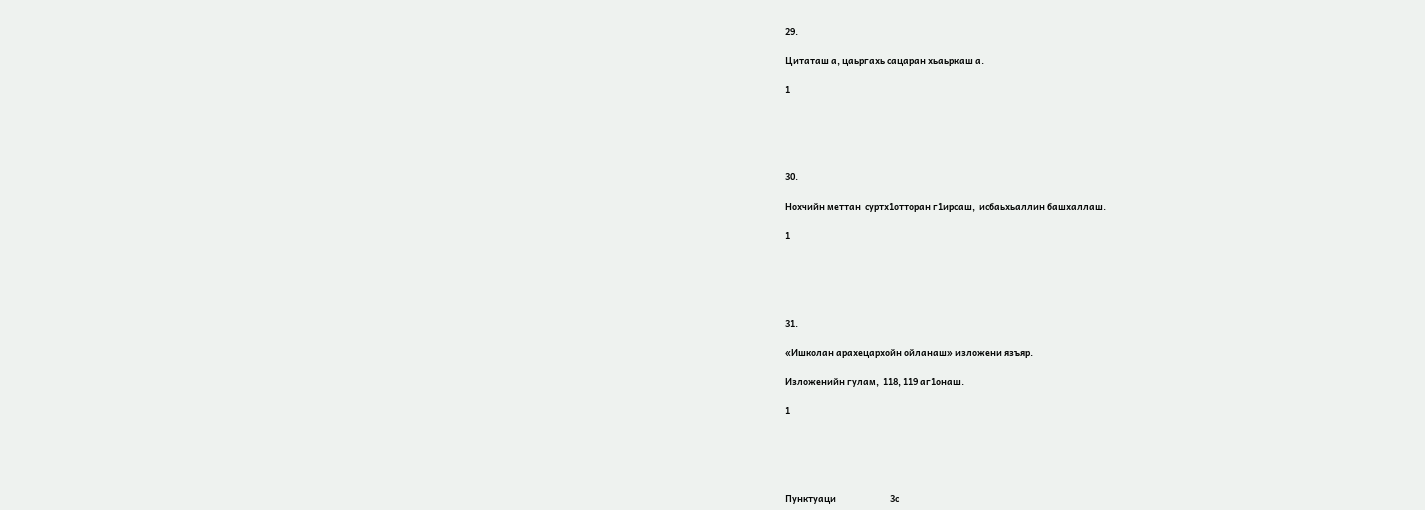29.

Цитаташ а, цаьргахь сацаран хьаьркаш а.

1





30.

Нохчийн меттан  суртх1отторан г1ирсаш,  исбаьхьаллин башхаллаш.

1





31.

«Ишколан арахецархойн ойланаш» изложени язъяр.

Изложенийн гулам,  118, 119 аг1онаш.

1





Пунктуаци                           3с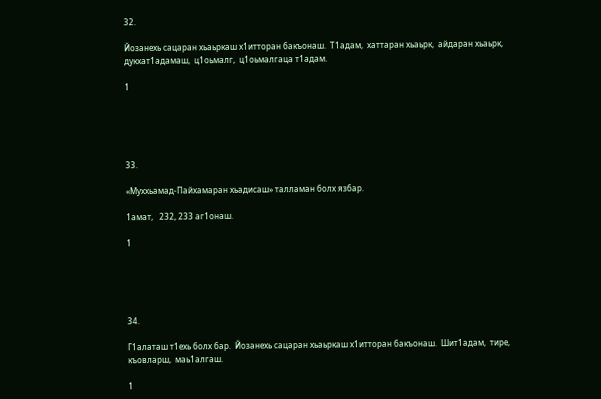32.

Йозанехь сацаран хьаьркаш х1итторан бакъонаш.  Т1адам,  хаттаран хьаьрк,  айдаран хьаьрк,  дукхат1адамаш,  ц1оьмалг,  ц1оьмалгаца т1адам.

1





33.

«Муххьамад-Пайхамаран хьадисаш» талламан болх язбар.

1амат,   232, 233 аг1онаш.

1





34.

Г1алаташ т1ехь болх бар.  Йозанехь сацаран хьаьркаш х1итторан бакъонаш.  Шит1адам,  тире,  къовларш,  маь1алгаш.

1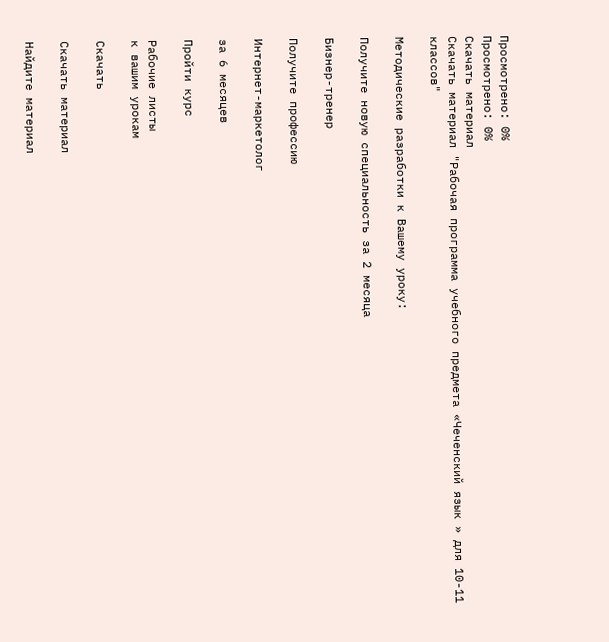Просмотрено: 0%
Просмотрено: 0%
Скачать материал
Скачать материал "Рабочая программа учебного предмета «Чеченский язык » для 10-11 классов"

Методические разработки к Вашему уроку:

Получите новую специальность за 2 месяца

Бизнер-тренер

Получите профессию

Интернет-маркетолог

за 6 месяцев

Пройти курс

Рабочие листы
к вашим урокам

Скачать

Скачать материал

Найдите материал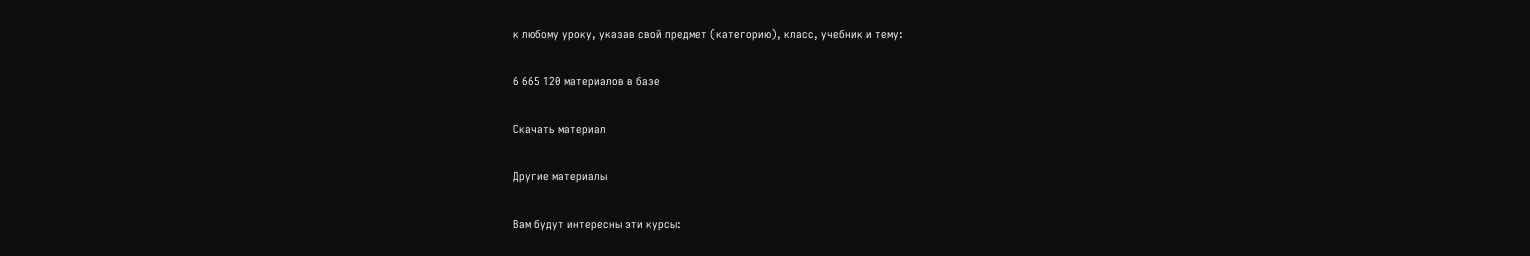к любому уроку, указав свой предмет (категорию), класс, учебник и тему:

6 665 120 материалов в базе

Скачать материал

Другие материалы

Вам будут интересны эти курсы: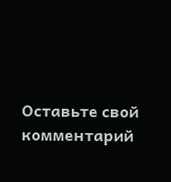Оставьте свой комментарий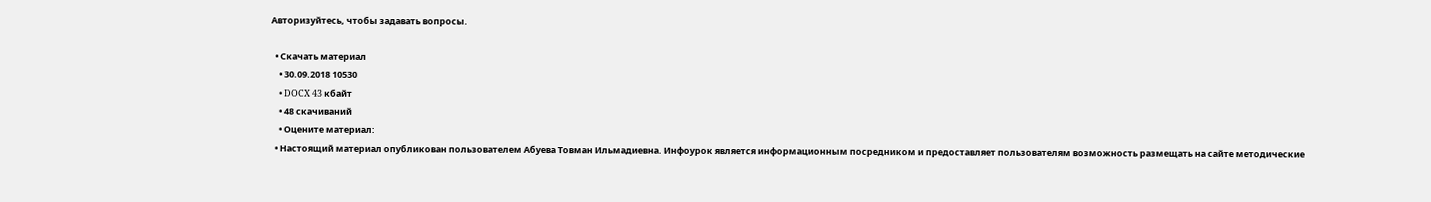Авторизуйтесь, чтобы задавать вопросы.

  • Скачать материал
    • 30.09.2018 10530
    • DOCX 43 кбайт
    • 48 скачиваний
    • Оцените материал:
  • Настоящий материал опубликован пользователем Абуева Товман Ильмадиевна. Инфоурок является информационным посредником и предоставляет пользователям возможность размещать на сайте методические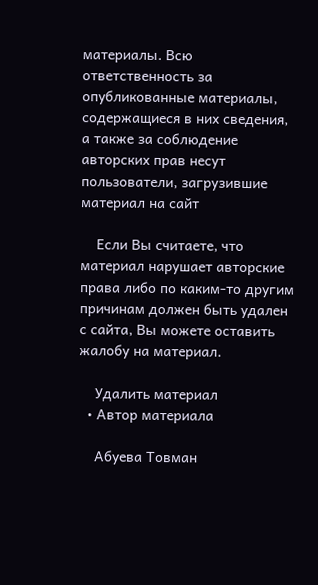материалы. Всю ответственность за опубликованные материалы, содержащиеся в них сведения, а также за соблюдение авторских прав несут пользователи, загрузившие материал на сайт

    Если Вы считаете, что материал нарушает авторские права либо по каким-то другим причинам должен быть удален с сайта, Вы можете оставить жалобу на материал.

    Удалить материал
  • Автор материала

    Абуева Товман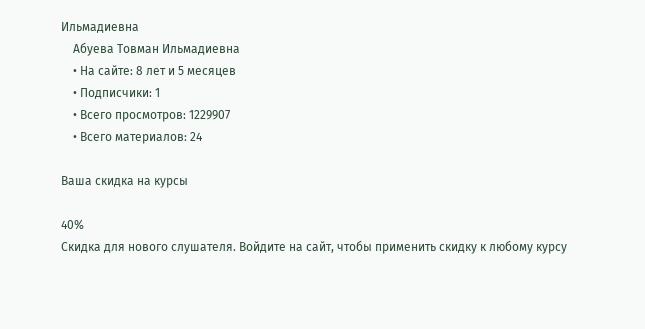Ильмадиевна
    Абуева Товман Ильмадиевна
    • На сайте: 8 лет и 5 месяцев
    • Подписчики: 1
    • Всего просмотров: 1229907
    • Всего материалов: 24

Ваша скидка на курсы

40%
Скидка для нового слушателя. Войдите на сайт, чтобы применить скидку к любому курсу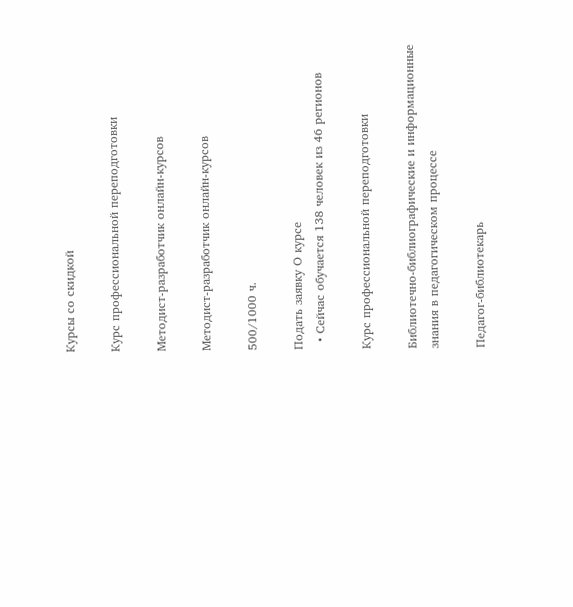Курсы со скидкой

Курс профессиональной переподготовки

Методист-разработчик онлайн-курсов

Методист-разработчик онлайн-курсов

500/1000 ч.

Подать заявку О курсе
  • Сейчас обучается 138 человек из 46 регионов

Курс профессиональной переподготовки

Библиотечно-библиографические и информационные знания в педагогическом процессе

Педагог-библиотекарь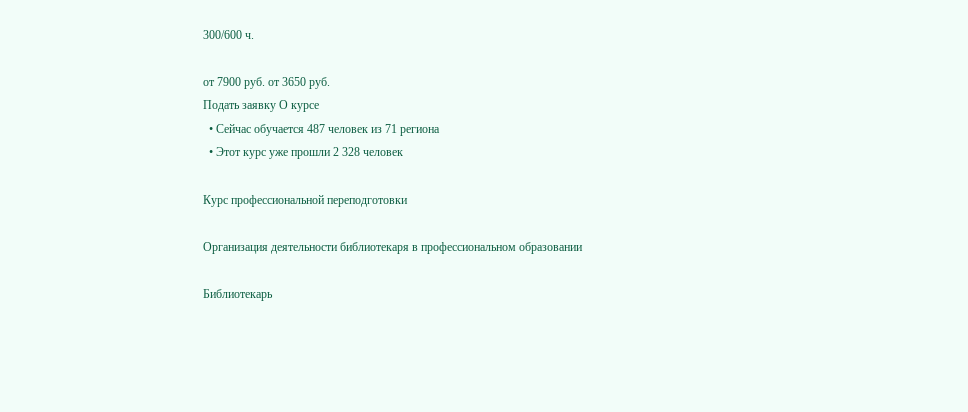300/600 ч.

от 7900 руб. от 3650 руб.
Подать заявку О курсе
  • Сейчас обучается 487 человек из 71 региона
  • Этот курс уже прошли 2 328 человек

Курс профессиональной переподготовки

Организация деятельности библиотекаря в профессиональном образовании

Библиотекарь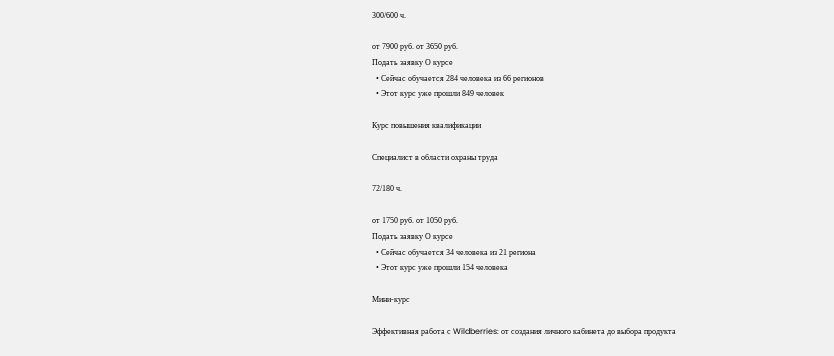300/600 ч.

от 7900 руб. от 3650 руб.
Подать заявку О курсе
  • Сейчас обучается 284 человека из 66 регионов
  • Этот курс уже прошли 849 человек

Курс повышения квалификации

Специалист в области охраны труда

72/180 ч.

от 1750 руб. от 1050 руб.
Подать заявку О курсе
  • Сейчас обучается 34 человека из 21 региона
  • Этот курс уже прошли 154 человека

Мини-курс

Эффективная работа с Wildberries: от создания личного кабинета до выбора продукта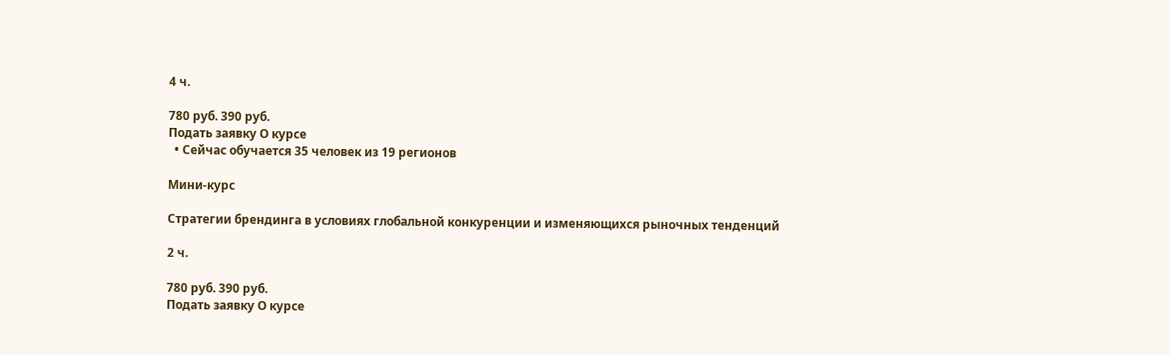4 ч.

780 руб. 390 руб.
Подать заявку О курсе
  • Сейчас обучается 35 человек из 19 регионов

Мини-курс

Стратегии брендинга в условиях глобальной конкуренции и изменяющихся рыночных тенденций

2 ч.

780 руб. 390 руб.
Подать заявку О курсе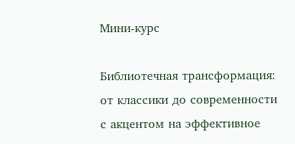Мини-курс

Библиотечная трансформация: от классики до современности с акцентом на эффективное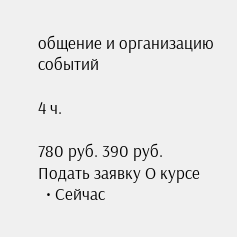общение и организацию событий

4 ч.

780 руб. 390 руб.
Подать заявку О курсе
  • Сейчас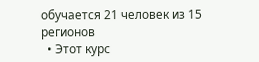обучается 21 человек из 15 регионов
  • Этот курс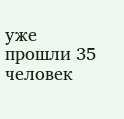уже прошли 35 человек